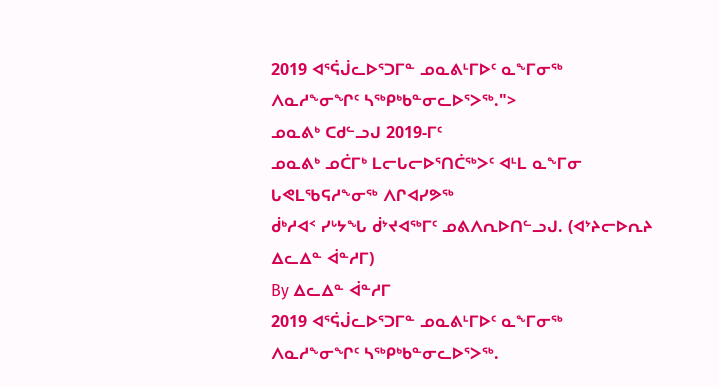2019 ᐊᕐᕌᒎᓚᐅᕐᑐᒥᓐ ᓄᓇᕕᒻᒥᐅᑦ ᓇᖕᒥᓂᖅ ᐱᓇᓱᖕᓂᖏᑦ ᓴᖅᑭᒃᑲᓐᓂᓚᐅᕐᐳᖅ.">
ᓄᓇᕕᒃ ᑕᑯᓪᓗᒍ 2019-ᒥᑦ
ᓄᓇᕕᒃ ᓄᑖᒥᒃ ᒪᓕᒐᓕᐅᕐᑎᑖᖅᐳᑦ ᐊᒻᒪ ᓇᖕᒥᓂ ᒐᕙᒪᖃᕋᓱᖕᓂᖅ ᐱᒋᐊᓯᕗᖅ
ᑰᒃᓱᐊᑉ ᓯᒡᔭᖓ ᑰᔾᔪᐊᖅᒥᑦ ᓄᕕᐱᕆᐅᑎᓪᓗᒍ. (ᐊᔾᔨᓕᐅᕆᔨ ᐃᓚᐃᓐ ᐋᓐᓱᒥ)
By ᐃᓚᐃᓐ ᐋᓐᓱᒥ
2019 ᐊᕐᕌᒎᓚᐅᕐᑐᒥᓐ ᓄᓇᕕᒻᒥᐅᑦ ᓇᖕᒥᓂᖅ ᐱᓇᓱᖕᓂᖏᑦ ᓴᖅᑭᒃᑲᓐᓂᓚᐅᕐᐳᖅ.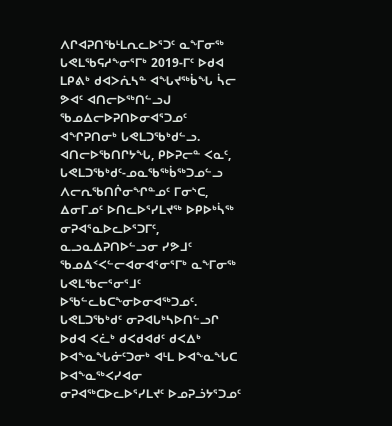ᐱᒋᐊᕈᑎᖃᒻᒪᕆᓚᐅᕐᑐᑦ ᓇᖕᒥᓂᖅ ᒐᕙᒪᖃᕋᓱᖕᓂᕐᒥᒃ 2019-ᒥᑦ ᐅᑯᐊ ᒪᑭᕕᒃ ᑯᐊᐳᕇᓴᓐ ᐊᖓᔪᖅᑳᖓ ᓵᓕ ᕗᐊᑦ ᐊᑎᓕᐅᖅᑎᓪᓗᒍ ᖃᓄᐃᓕᐅᕈᑎᐅᓂᐊᕐᑐᓄᑦ ᐊᖏᕈᑎᓂᒃ ᒐᕙᒪᑐᖃᒃᑯᓪᓗ.
ᐊᑎᓕᐅᖃᑎᒋᔭᖓ, ᑭᐅᕈᓕᓐ ᐸᓇᑦ, ᒐᕙᒪᑐᖃᒃᑯᑦ-ᓄᓇᖃᖅᑳᖅᑐᓄᓪᓗ ᐱᓕᕆᖃᑎᒌᓂᖏᓐᓄᑦ ᒥᓂᔅᑕ, ᐃᓂᒥᓄᑦ ᐅᑎᓚᐅᕐᓯᒪᔪᖅ ᐅᑭᐅᒃᓵᖅ ᓂᕈᐊᕐᓇᐅᓚᐅᕐᑐᒥᑦ, ᓇᓗᓇᐃᕈᑎᐅᓪᓗᓂ ᓯᕗᒧᑦ ᖃᓄᐃᑉᐸᓪᓕᐊᓂᐊᕐᓂᕐᒥᒃ ᓇᖕᒥᓂᖅ ᒐᕙᒪᖃᓕᕐᓂᕐᒧᑦ ᐅᖃᓪᓚᑲᑕᖕᓂᐅᓂᐊᖅᑐᓄᑦ.
ᒐᕙᒪᑐᖃᒃᑯᑦ ᓂᕈᐊᒐᒃᓴᐅᑎᓪᓗᒋ ᐅᑯᐊ ᐸᓛᒃ ᑯᐸᑯᐊᑯᑦ ᑯᐸᐃᒃ ᐅᐊᖕᓇᖓᓃᑦᑐᓂᒃ ᐊᒻᒪ ᐅᐊᖕᓇᖓᑕ ᐅᐊᖕᓇᖅᐸᓯᐊᓂ ᓂᕈᐊᖅᑕᐅᓚᐅᕐᓯᒪᔪᑦ ᐅᓄᕈᓘᔭᕐᑐᓄᑦ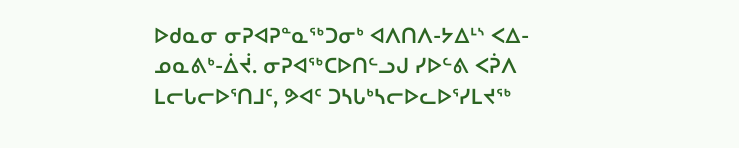ᐅᑯᓇᓂ ᓂᕈᐊᕈᓐᓇᖅᑐᓂᒃ ᐊᐱᑎᐱ-ᔭᐃᒻᔅ ᐸᐃ-ᓄᓇᕕᒃ-ᐄᔫ. ᓂᕈᐊᖅᑕᐅᑎᓪᓗᒍ ᓯᐅᓪᕕ ᐸᕉᐱ ᒪᓕᒐᓕᐅᕐᑎᒧᑦ, ᕗᐊᑦ ᑐᓴᒐᒃᓴᓕᐅᓚᐅᕐᓯᒪᔪᖅ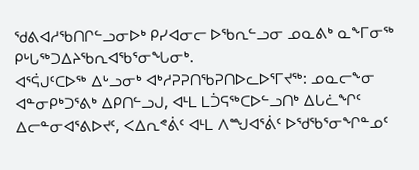ᖁᕕᐊᓱᖃᑎᒋᓪᓗᓂᐅᒃ ᑭᓯᐊᓂᓕ ᐅᖃᕆᓪᓗᓂ ᓄᓇᕕᒃ ᓇᖕᒥᓂᖅ ᑭᒡᒐᖅᑐᐃᔨᖃᕆᐊᖃᕐᓂᖓᓂᒃ.
ᐊᕐᕌᒍᑦᑕᐅᖅ ᐃᒡᓗᓂᒃ ᐊᒃᓱᕈᕈᑎᖃᕈᑎᐅᓚᐅᕐᒥᔪᖅ: ᓄᓇᓕᖕᓂ ᐊᓐᓂᑭᒃᑐᕐᕕᒃ ᐃᑭᑎᓪᓗᒍ, ᐊᒻᒪ ᒪᑑᕋᖅᑕᐅᓪᓗᑎᒃ ᐃᒐᓛᖏᑦ ᐃᓕᓐᓂᐊᕐᕕᐅᔪᑦ, ᐸᐃᕆᕝᕖᑦ ᐊᒻᒪ ᐱᙳᐊᕐᕖᑦ ᐅᖁᖃᕐᓂᖏᓐᓄᑦ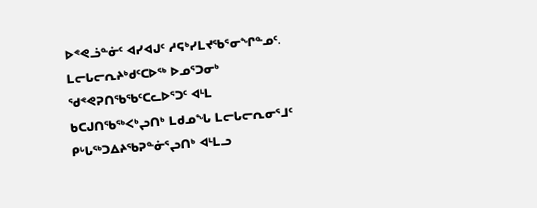ᐅᕝᕙᓘᓐᓃᑦ ᐊᓯᐊᒍᑦ ᓱᕋᒃᓯᒪᔪᖃᕐᓂᖏᓐᓄᑦ.
ᒪᓕᒐᓕᕆᔨᒃᑯᑦᑕᐅᖅ ᐅᓄᕐᑐᓂᒃ ᖁᕝᕙᕈᑎᖃᖃᑦᑕᓚᐅᕐᑐᑦ ᐊᒻᒪ ᑲᑕᒍᑎᖃᖅᐸᒃᖢᑎᒃ ᒪᑯᓄᖓ ᒪᓕᒐᓕᕆᓂᕐᒧᑦ ᑭᒡᒐᖅᑐᐃᔨᖃᕈᓐᓃᕐᖢᑎᒃ ᐊᒻᒪᓗ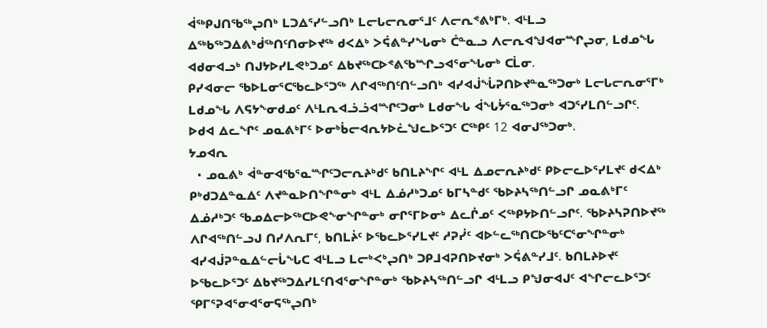ᐋᖅᑭᒍᑎᖃᖅᖢᑎᒃ ᒪᑐᐃᕐᓯᓪᓗᑎᒃ ᒪᓕᒐᓕᕆᓂᕐᒧᑦ ᐱᓕᕆᕝᕕᒃᒥᒃ. ᐊᒻᒪᓗ ᐃᖅᑲᖅᑐᐃᕕᒃᑰᖅᑎᑦᑎᓂᐅᔪᖅ ᑯᐸᐃᒃ ᐳᕌᕕᓐᓯᖓᓂᒃ ᑖᓐᓇᓗ ᐱᓕᕆᐊᖑᐊᓂᙱᖢᓂ, ᒪᑯᓄᖓ ᐊᑯᓂᐊᓗᒃ ᑎᒍᔭᐅᓯᒪᕙᒃᑐᓄᑦ ᐃᑲᔪᖅᑕᐅᕝᕕᖃᙱᓗᐊᕐᓂᖓᓂᒃ ᑕᒫᓂ.
ᑭᓯᐊᓂᓕ ᖃᐅᒪᓂᕐᑕᖃᓚᐅᕐᑐᖅ ᐱᒋᐊᖅᑎᑦᑎᓪᓗᑎᒃ ᐊᓯᐊᒎᖔᕈᑎᐅᔪᓐᓇᖅᑐᓂᒃ ᒪᓕᒐᓕᕆᓂᕐᒥᒃ ᒪᑯᓄᖓ ᐱᕋᔭᖕᓂᑯᓄᑦ ᐱᒻᒪᕆᐊᓘᓘᐊᙱᑦᑐᓂᒃ ᒪᑯᓂᖓ ᐋᖓᔮᕐᓇᖅᑐᓂᒃ ᐊᑐᕐᓯᒪᑎᓪᓗᒋᑦ.
ᐅᑯᐊ ᐃᓚᖏᑦ ᓄᓇᕕᒃᒥᑦ ᐅᓂᒃᑳᓕᐊᕆᔭᐅᓛᖑᓚᐅᕐᑐᑦ ᑕᖅᑭᑦ 12 ᐊᓂᒍᖅᑐᓂᒃ.
ᔭᓄᐊᕆ
  • ᓄᓇᕕᒃ ᐋᓐᓂᐊᖃᕐᓇᙱᑦᑐᓕᕆᔨᒃᑯᑦ ᑲᑎᒪᔨᖏᑦ ᐊᒻᒪ ᐃᓄᓕᕆᔨᒃᑯᑦ ᑭᐅᓕᓚᐅᕐᓯᒪᔪᑦ ᑯᐸᐃᒃ ᑭᒃᑯᑐᐃᓐᓇᐃᑦ ᐱᔪᓐᓇᐅᑎᖏᓐᓂᒃ ᐊᒻᒪ ᐃᓅᓱᒃᑐᓄᑦ ᑲᒥᓴᓐᑯᑦ ᖃᐅᔨᓴᖅᑎᓪᓗᒋ ᓄᓇᕕᒃᒥᑦ ᐃᓅᓱᒃᑐᑦ ᖃᓄᐃᓕᐅᖅᑕᐅᕙᖕᓂᖏᓐᓂᒃ ᓂᒋᕐᒥᐅᓂᒃ ᐃᓚᒌᓄᑦ ᐸᖅᑭᔭᐅᑎᓪᓗᒋᑦ. ᖃᐅᔨᓴᕈᑎᐅᔪᖅ ᐱᒋᐊᖅᑎᓪᓗᒍ ᑎᓯᐱᕆᒥᑦ, ᑲᑎᒪᔩᑦ ᐅᖃᓚᐅᕐᓯᒪᔪᑦ ᓱᕈᓰᑦ ᐊᐅᓪᓚᖅᑎᑕᐅᖃᑦᑕᕐᓂᖏᓐᓂᒃ ᐊᓯᐊᒎᕈᓐᓇᐃᓪᓕᒑᖓᑕ ᐊᒻᒪᓗ ᒪᓕᒃᐸᒃᖢᑎᒃ ᑐᑭᒧᐊᕈᑎᐅᔪᓂᒃ ᐳᕌᕕᓐᓯᒧᑦ. ᑲᑎᒪᔨᐅᔪᑦ ᐅᖃᓚᐅᕐᑐᑦ ᐃᑲᔪᖅᑐᐃᓯᒪᑦᑎᐊᕐᓂᖏᓐᓂᒃ ᖃᐅᔨᓴᖅᑎᓪᓗᒋ ᐊᒻᒪᓗ ᑭᖑᓂᐊᒍᑦ ᐊᖏᓕᓚᐅᕐᑐᑦ ᕿᒥᕐᕈᐊᕐᓂᐊᕐᓂᕋᖅᖢᑎᒃ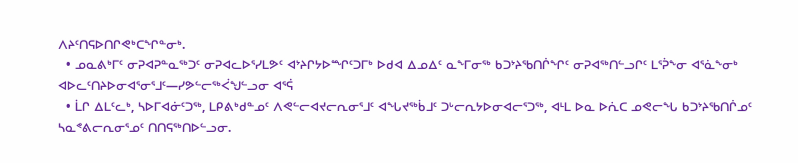ᐱᔨᑦᑎᕋᐅᑎᒋᕙᒃᑕᖏᓐᓂᒃ.
  • ᓄᓇᕕᒃᒥᑦ ᓂᕈᐊᕈᓐᓇᖅᑐᑦ ᓂᕈᐊᓚᐅᕐᓯᒪᕗᑦ ᐊᔾᔨᒋᔭᐅᙱᑦᑐᒥᒃ ᐅᑯᐊ ᐃᓄᐃᑦ ᓇᖕᒥᓂᖅ ᑲᑐᔾᔨᖃᑎᒌᖏᑦ ᓂᕈᐊᖅᑎᓪᓗᒋᑦ ᒪᕐᕉᖕᓂ ᐊᕐᓈᖕᓂᒃ ᐊᐅᓚᑦᑎᔨᐅᓂᐊᕐᓂᕐᒧᑦ—ᓯᕗᓪᓕᖅᐹᖑᓪᓗᓂ ᐊᕐᕌ
  • ᒫᒋ ᐃᒪᑦᓚᒃ, ᓴᐅᒥᐊᓃᑦᑐᖅ, ᒪᑭᕕᒃᑯᓐᓄᑦ ᐱᕙᓪᓕᐊᔪᓕᕆᓂᕐᒧᑦ ᐊᖓᔪᖅᑳᒧᑦ ᑐᒡᓕᕆᔭᐅᓂᐊᓕᕐᑐᖅ, ᐊᒻᒪ ᐅᓇ ᐅᕇᑕ ᓄᕙᓕᖓ ᑲᑐᔾᔨᖃᑎᒌᓄᑦ ᓴᓇᕝᕕᓕᕆᓂᕐᓄᑦ ᑎᑎᕋᖅᑎᐅᓪᓗᓂ.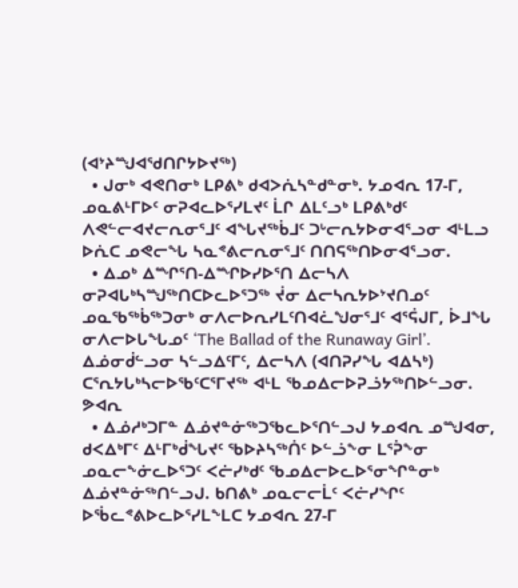(ᐊᔾᔨᙳᐊᖁᑎᒋᔭᐅᔪᖅ)
  • ᒍᓂᒃ ᐊᕙᑎᓂᒃ ᒪᑭᕕᒃ ᑯᐊᐳᕇᓴᓐᑯᓐᓂᒃ. ᔭᓄᐊᕆ 17-ᒥ, ᓄᓇᕕᒻᒥᐅᑦ ᓂᕈᐊᓚᐅᕐᓯᒪᔪᑦ ᒫᒋ ᐃᒪᑦᓗᒃ ᒪᑭᕕᒃᑯᑦ ᐱᕙᓪᓕᐊᔪᓕᕆᓂᕐᒧᑦ ᐊᖓᔪᖅᑳᒧᑦ ᑐᒡᓕᕆᔭᐅᓂᐊᕐᓗᓂ ᐊᒻᒪᓗ ᐅᕇᑕ ᓄᕙᓕᖓ ᓴᓇᕝᕕᓕᕆᓂᕐᒧᑦ ᑎᑎᕋᖅᑎᐅᓂᐊᕐᓗᓂ.
  • ᐃᓄᒃ ᐃᙱᕐᑎ-ᐃᙱᐅᓯᐅᕐᑎ ᐃᓕᓴᐱ ᓂᕈᐊᒐᒃᓴᙳᖅᑎᑕᐅᓚᐅᕐᑐᖅ ᔫᓂ ᐃᓕᓴᕆᔭᐅᔾᔪᑎᓄᑦ ᓄᓇᖃᖅᑳᖅᑐᓂᒃ ᓂᐱᓕᐅᕆᓯᒪᑦᑎᐊᓛᖑᓂᕐᒧᑦ ᐊᕐᕌᒍᒥ, ᐆᒧᖓ ᓂᐱᓕᐅᒐᖓᓄᑦ ‘The Ballad of the Runaway Girl’. ᐃᓅᓂᑰᓪᓗᓂ ᓴᓪᓗᐃᑦᒥᑦ, ᐃᓕᓴᐱ (ᐊᑎᕈᓯᖓ ᐊᐃᓴᒃ) ᑕᕐᕆᔭᒐᒃᓴᓕᐅᖃᑦᑕᕐᒥᔪᖅ ᐊᒻᒪ ᖃᓄᐃᓕᐅᕈᓘᔭᖅᑎᐅᓪᓗᓂ.
ᕗᐊᕆ
  • ᐃᓅᓱᒃᑐᒥᓐ ᐃᓅᔪᓐᓃᖅᑐᖃᓚᐅᕐᑎᓪᓗᒍ ᔭᓄᐊᕆ ᓄᙳᐊᓂ, ᑯᐸᐃᒃᒥᑦ ᐃᒻᒥᒃᑰᖓᔪᑦ ᖃᐅᔨᓴᖅᑏᑦ ᐅᓪᓘᖕᓂ ᒪᕐᕉᖕᓂ ᓄᓇᓕᖕᓃᓚᐅᕐᑐᑦ ᐸᓖᓯᒃᑯᑦ ᖃᓄᐃᓕᐅᓚᐅᕐᓂᖏᓐᓂᒃ ᐃᓅᔪᓐᓃᖅᑎᓪᓗᒍ. ᑲᑎᕕᒃ ᓄᓇᓕᓕᒫᑦ ᐸᓖᓯᖏᑦ ᐅᖄᓚᕝᕕᐅᓚᐅᕐᓯᒪᖕᒪᑕ ᔭᓄᐊᕆ 27-ᒥ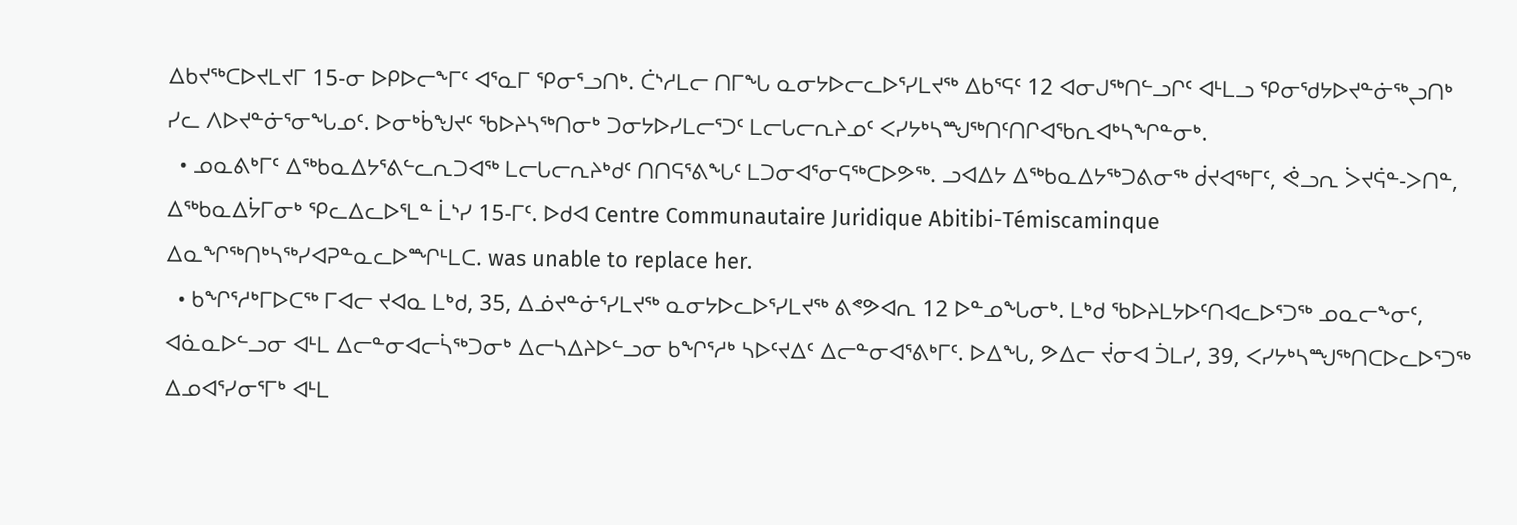ᐃᑲᔪᖅᑕᐅᔪᒪᔪᒥ 15-ᓂ ᐅᑭᐅᓕᖕᒥᑦ ᐊᕐᓇᒥ ᕿᓂᕐᓗᑎᒃ. ᑖᔅᓱᒪᓕ ᑎᒥᖓ ᓇᓂᔭᐅᓕᓚᐅᕐᓯᒪᔪᖅ ᐃᑲᕐᕋᑦ 12 ᐊᓂᒍᖅᑎᓪᓗᒋᑦ ᐊᒻᒪᓗ ᕿᓂᖁᔭᐅᔪᓐᓃᖅᖢᑎᒃ ᓯᓚ ᐱᐅᔪᓐᓃᕐᓂᖓᓄᑦ. ᐅᓂᒃᑳᖑᔪᑦ ᖃᐅᔨᓴᖅᑎᓂᒃ ᑐᓂᔭᐅᓯᒪᓕᕐᑐᑦ ᒪᓕᒐᓕᕆᔨᓄᑦ ᐸᓯᔭᒃᓴᙳᖅᑎᑦᑎᒋᐊᖃᕆᐊᒃᓴᖏᓐᓂᒃ.
  • ᓄᓇᕕᒃᒥᑦ ᐃᖅᑲᓇᐃᔭᕐᕕᓪᓚᕆᑐᐊᖅ ᒪᓕᒐᓕᕆᔨᒃᑯᑦ ᑎᑎᕋᕐᕕᖓᑦ ᒪᑐᓂᐊᕐᓂᕋᖅᑕᐅᕗᖅ. ᓗᐊᐃᔭ ᐃᖅᑲᓇᐃᔭᖅᑐᕕᓂᖅ ᑰᔪᐊᖅᒥᑦ, ᕚᓗᕆ ᐴᔪᕌᓐ-ᐳᑎᓐ, ᐃᖅᑲᓇᐃᔮᒥᓂᒃ ᕿᓚᐃᓚᐅᕐᒪᓐ ᒫᔅᓯ 15-ᒥᑦ. ᐅᑯᐊ Centre Communautaire Juridique Abitibi-Témiscaminque ᐃᓇᖏᖅᑎᒃᓴᖅᓯᐊᕈᓐᓇᓚᐅᙱᒻᒪᑕ. was unable to replace her.
  • ᑲᖏᕐᓱᒃᒥᐅᑕᖅ ᒥᐊᓕ ᔪᐊᓇ ᒪᒃᑯ, 35, ᐃᓅᔪᓐᓃᕐᓯᒪᔪᖅ ᓇᓂᔭᐅᓚᐅᕐᓯᒪᔪᖅ ᕕᕝᕗᐊᕆ 12 ᐅᓐᓄᖓᓂᒃ. ᒪᒃᑯ ᖃᐅᔨᒪᔭᐅᑦᑎᐊᓚᐅᕐᑐᖅ ᓄᓇᓕᖕᓂᑦ, ᐊᓈᓇᐅᓪᓗᓂ ᐊᒻᒪ ᐃᓕᓐᓂᐊᓕᓵᖅᑐᓂᒃ ᐃᓕᓴᐃᔨᐅᓪᓗᓂ ᑲᖏᕐᓱᒃ ᓴᐅᑦᔪᐃᑦ ᐃᓕᓐᓂᐊᕐᕕᒃᒥᑦ. ᐅᐃᖓ, ᕗᐃᓕ ᔫᓂᐊ ᑑᒪᓯ, 39, ᐸᓯᔭᒃᓴᙳᖅᑎᑕᐅᓚᐅᕐᑐᖅ ᐃᓄᐊᕐᓯᓂᕐᒥᒃ ᐊᒻᒪ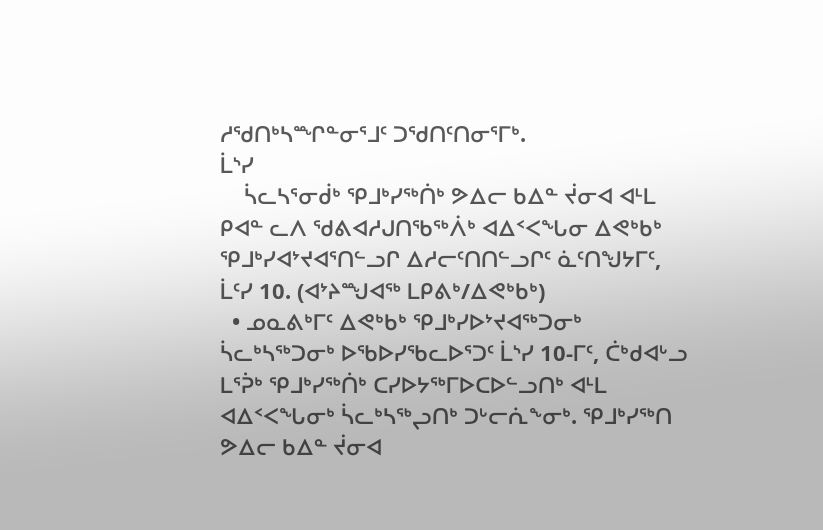ᓱᖁᑎᒃᓴᙱᓐᓂᕐᒧᑦ ᑐᖁᑎᑦᑎᓂᕐᒥᒃ.
ᒫᔅᓯ
    ᓵᓚᓴᕐᓂᑰᒃ ᕿᒧᒃᓯᖅᑏᒃ ᕗᐃᓕ ᑲᐃᓐ ᔫᓂᐊ ᐊᒻᒪ ᑭᐊᓐ ᓚᐱ ᖁᕕᐊᓱᒍᑎᖃᖅᐲᒃ ᐊᐃᑉᐸᖓᓂ ᐃᕙᒃᑲᒃ ᕿᒧᒃᓯᐊᔾᔪᐊᕐᑎᓪᓗᒋ ᐃᓱᓕᑦᑎᑎᓪᓗᒋᑦ ᓈᑦᑎᖑᔭᒥᑦ, ᒫᑦᓯ 10. (ᐊᔾᔨᙳᐊᖅ ᒪᑭᕕᒃ/ᐃᕙᒃᑲᒃ)
  • ᓄᓇᕕᒃᒥᑦ ᐃᕙᒃᑲᒃ ᕿᒧᒃᓯᐅᔾᔪᐊᖅᑐᓂᒃ ᓵᓚᒃᓴᖅᑐᓂᒃ ᐅᖃᐅᓯᖃᓚᐅᕐᑐᑦ ᒫᔅᓯ 10-ᒥᑦ, ᑖᒃᑯᐊᒡᓗ ᒪᕐᕉᒃ ᕿᒧᒃᓯᖅᑏᒃ ᑕᓯᐅᔭᖅᒥᐅᑕᐅᓪᓗᑎᒃ ᐊᒻᒪ ᐊᐃᑉᐸᖓᓂᒃ ᓵᓚᒃᓴᖅᖢᑎᒃ ᑐᒡᓕᕇᖕᓂᒃ. ᕿᒧᒃᓯᖅᑎ ᕗᐃᓕ ᑲᐃᓐ ᔫᓂᐊ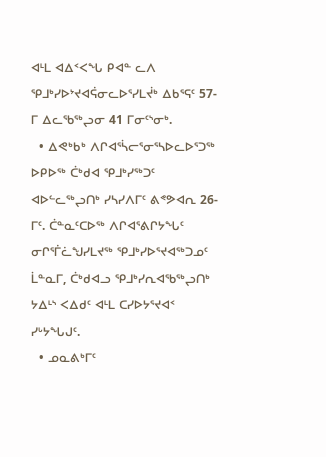ᐊᒻᒪ ᐊᐃᑉᐸᖓ ᑭᐊᓐ ᓚᐱ ᕿᒧᒃᓯᐅᔾᔪᐊᕌᓂᓚᐅᕐᓯᒪᔫᒃ ᐃᑲᕐᕋᑦ 57-ᒥ ᐃᓚᖃᖅᖢᓂ 41 ᒥᓂᑦᔅᓂᒃ.
  • ᐃᕙᒃᑲᒃ ᐱᒋᐊᕐᓵᓕᕐᓂᕐᓴᐅᓚᐅᕐᑐᖅ ᐅᑭᐅᖅ ᑖᒃᑯᐊ ᕿᒧᒃᓯᖅᑐᑦ ᐊᐅᓪᓚᖅᖢᑎᒃ ᓯᓴᓯᐱᒥᑦ ᕕᕝᕗᐊᕆ 26-ᒥᑦ. ᑖᓐᓇᑦᑕᐅᖅ ᐱᒋᐊᕐᕕᒋᔭᖓᑦ ᓂᒋᕐᒦᓛᖑᓯᒪᔪᖅ ᕿᒧᒃᓯᐅᕐᔪᐊᖅᑐᓄᑦ ᒫᓐᓇᒥ, ᑖᒃᑯᐊᓗ ᕿᒧᒃᓯᕆᐊᖃᖅᖢᑎᒃ ᔭᐃᒻᔅ ᐸᐃᑯᑦ ᐊᒻᒪ ᑕᓯᐅᔭᕐᔪᐊᑉ ᓯᒡᔭᖓᒍᑦ.
  • ᓄᓇᕕᒃᒥᑦ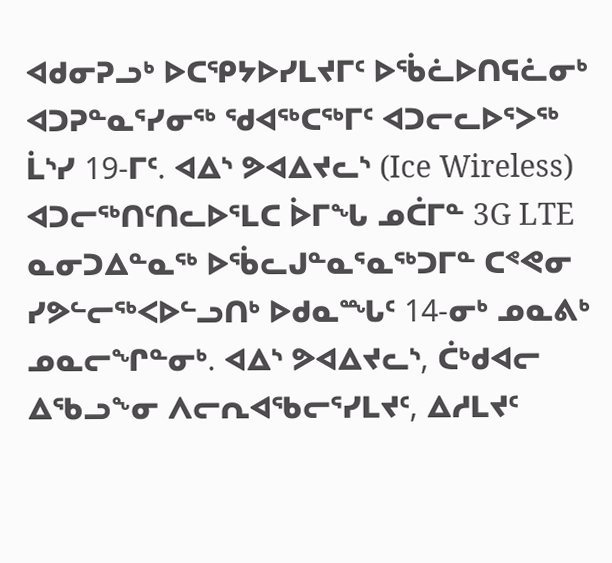ᐊᑯᓂᕈᓗᒃ ᐅᑕᕿᔭᐅᓯᒪᔪᒥᑦ ᐅᖄᓛᐅᑎᕋᓛᓂᒃ ᐊᑐᕈᓐᓇᕐᓯᓂᖅ ᖁᐊᖅᑕᖅᒥᑦ ᐊᑐᓕᓚᐅᕐᐳᖅ ᒫᔅᓯ 19-ᒥᑦ. ᐊᐃᔅ ᕗᐊᐃᔪᓚᔅ (Ice Wireless) ᐊᑐᓕᖅᑎᑦᑎᓚᐅᕐᒪᑕ ᐆᒥᖓ ᓄᑖᒥᓐ 3G LTE ᓇᓂᑐᐃᓐᓇᖅ ᐅᖄᓚᒍᓐᓇᕐᓇᖅᑐᒥᓐ ᑕᕝᕙᓂ ᓯᕗᓪᓕᖅᐸᐅᓪᓗᑎᒃ ᐅᑯᓇᙵᑦ 14-ᓂᒃ ᓄᓇᕕᒃ ᓄᓇᓕᖏᓐᓂᒃ. ᐊᐃᔅ ᕗᐊᐃᔪᓚᔅ, ᑖᒃᑯᐊᓕ ᐃᖃᓗᖕᓂ ᐱᓕᕆᐊᖃᓕᕐᓯᒪᔪᑦ, ᐃᓱᒪᔪᑦ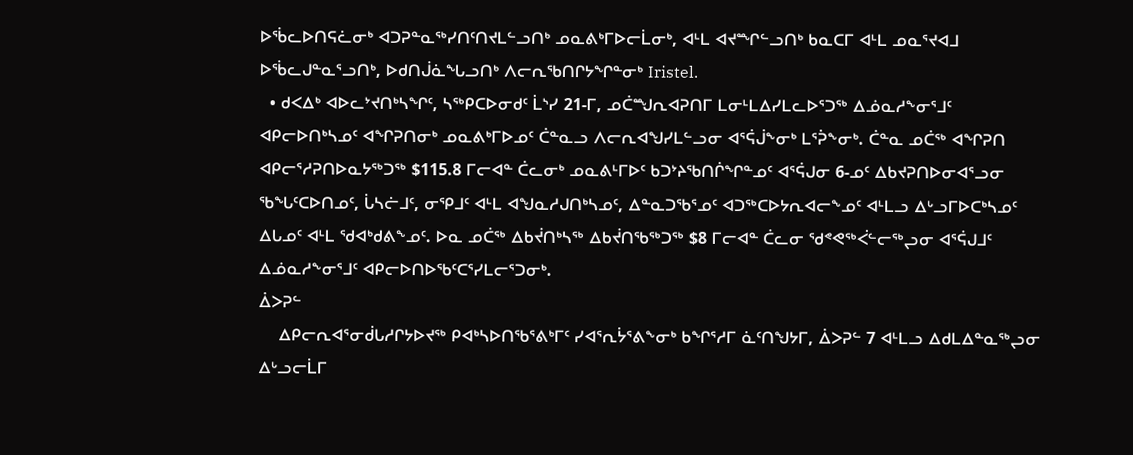ᐅᖄᓚᐅᑎᕋᓛᓂᒃ ᐊᑐᕈᓐᓇᖅᓯᑎᑦᑎᔪᒪᓪᓗᑎᒃ ᓄᓇᕕᒃᒥᐅᓕᒫᓂᒃ, ᐊᒻᒪ ᐊᔪᙱᓪᓗᑎᒃ ᑲᓇᑕᒥ ᐊᒻᒪ ᓄᓇᕐᔪᐊᒧ ᐅᖄᓚᒍᓐᓇᕐᓗᑎᒃ, ᐅᑯᑎᒎᓈᖓᓗᑎᒃ ᐱᓕᕆᖃᑎᒋᔭᖏᓐᓂᒃ Iristel.
  • ᑯᐸᐃᒃ ᐊᐅᓚᔾᔪᑎᒃᓴᖏᑦ, ᓴᖅᑭᑕᐅᓂᑯᑦ ᒫᔅᓯ 21-ᒥ, ᓄᑖᙳᕆᐊᕈᑎᒥ ᒪᓂᒻᒪᐃᓯᒪᓚᐅᕐᑐᖅ ᐃᓅᓇᓱᖕᓂᕐᒧᑦ ᐊᑭᓕᐅᑎᒃᓴᓄᑦ ᐊᖏᕈᑎᓂᒃ ᓄᓇᕕᒃᒥᐅᓄᑦ ᑖᓐᓇᓗ ᐱᓕᕆᐊᖑᓯᒪᓪᓗᓂ ᐊᕐᕌᒎᖕᓂᒃ ᒪᕐᕉᖕᓂᒃ. ᑖᓐᓇ ᓄᑖᖅ ᐊᖏᕈᑎ ᐊᑭᓕᕐᓱᕈᑎᐅᓇᔭᖅᑐᖅ $115.8 ᒥᓕᐊᓐ ᑖᓚᓂᒃ ᓄᓇᕕᒻᒥᐅᑦ ᑲᑐᔾᔨᖃᑎᒌᖏᓐᓄᑦ ᐊᕐᕌᒍᓂ 6-ᓄᑦ ᐃᑲᔪᕈᑎᐅᓂᐊᕐᓗᓂ ᖃᖓᑦᑕᐅᑎᓄᑦ, ᒑᓴᓖᒧᑦ, ᓂᕿᒧᑦ ᐊᒻᒪ ᐊᖑᓇᓱᒍᑎᒃᓴᓄᑦ, ᐃᓐᓇᑐᖃᕐᓄᑦ ᐊᑐᖅᑕᐅᔭᕆᐊᓕᖕᓄᑦ ᐊᒻᒪᓗ ᐃᒡᓗᒥᐅᑕᒃᓴᓄᑦ ᐃᒐᓄᑦ ᐊᒻᒪ ᖁᐊᒃᑯᕕᖕᓄᑦ. ᐅᓇ ᓄᑖᖅ ᐃᑲᔫᑎᒃᓴᖅ ᐃᑲᔫᑎᖃᖅᑐᖅ $8 ᒥᓕᐊᓐ ᑖᓚᓂ ᖁᕝᕙᖅᐹᓪᓕᖅᖢᓂ ᐊᕐᕌᒍᒧᑦ ᐃᓅᓇᓱᖕᓂᕐᒧᑦ ᐊᑭᓕᐅᑎᐅᖃᑦᑕᕐᓯᒪᓕᕐᑐᓂᒃ.
ᐄᐳᕈᓪ
    ᐃᑭᓕᕆᐊᕐᓂᑰᒐᓱᒋᔭᐅᔪᖅ ᑭᐊᒃᓴᐅᑎᖃᕐᕕᒃᒥᑦ ᓯᐊᕐᕆᔮᕐᕕᖕᓂᒃ ᑲᖏᕐᓱᒥ ᓈᑦᑎᖑᔭᒥ, ᐄᐳᕈᓪ 7 ᐊᒻᒪᓗ ᐃᑯᒪᐃᓐᓇᖅᖢᓂ ᐃᒡᓗᓕᒫᒥ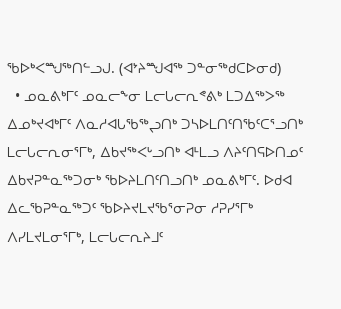ᖃᐅᒃᐸᙳᖅᑎᓪᓗᒍ. (ᐊᔾᔨᙳᐊᖅ ᑐᓐᓂᖅᑯᑕᐅᓂᑯ)
  • ᓄᓇᕕᒃᒥᑦ ᓄᓇᓕᖕᓂ ᒪᓕᒐᓕᕆᕝᕕᒃ ᒪᑐᐃᖅᐳᖅ ᐃᓄᒃᔪᐊᒃᒥᑦ ᐱᓇᓱᐊᒐᖃᖅᖢᑎᒃ ᑐᓴᐅᒪᑎᑦᑎᖃᑦᑕᕐᓗᑎᒃ ᒪᓕᒐᓕᕆᓂᕐᒥᒃ, ᐃᑲᔪᖅᐸᒡᓗᑎᒃ ᐊᒻᒪᓗ ᐱᔨᑦᑎᕋᐅᑎᓄᑦ ᐃᑲᔪᕈᓐᓇᖅᑐᓂᒃ ᖃᐅᔨᒪᑎᑦᑎᓗᑎᒃ ᓄᓇᕕᒃᒥᑦ. ᐅᑯᐊ ᐃᓚᖃᕈᓐᓇᖅᑐᑦ ᖃᐅᔨᔪᒪᔪᖃᕐᓂᕈᓂ ᓱᕈᓯᕐᒥᒃ ᐱᓯᒪᔪᒪᓂᕐᒥᒃ, ᒪᓕᒐᓕᕆᔨᒧᑦ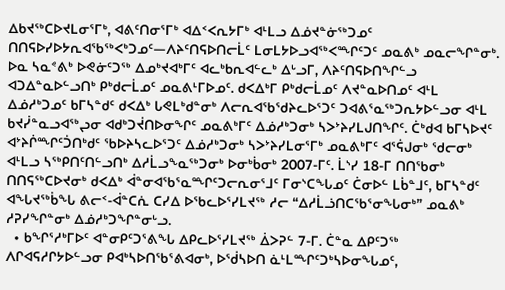ᐃᑲᔪᖅᑕᐅᔪᒪᓂᕐᒥᒃ, ᐊᕕᑦᑎᓂᕐᒥᒃ ᐊᐃᑉᐸᕆᔭᒥᒃ ᐊᒻᒪᓗ ᐃᓅᔪᓐᓃᖅᑐᓄᑦ ᑎᑎᕋᐅᓯᐅᔭᕆᐊᖃᖅᐸᒃᑐᓄᑦ—ᐱᔨᑦᑎᕋᐅᑎᓕᒫᑦ ᒪᓂᒪᔭᐅᓗᐊᖅᐸᙱᑦᑐᑦ ᓄᓇᕕᒃ ᓄᓇᓕᖏᓐᓂᒃ. ᐅᓇ ᓴᓇᕝᕕᒃ ᐅᕙᓃᑦᑐᖅ ᐃᓄᒃᔪᐊᒃᒥᑦ ᐊᓚᒃᑲᕆᐊᓪᓚᒃ ᐃᒡᓗᒥ, ᐱᔨᑦᑎᕋᐅᑎᖏᓪᓗ ᐊᑐᐃᓐᓇᐅᓪᓗᑎᒃ ᑭᒃᑯᓕᒫᓄᑦ ᓄᓇᕕᒻᒥᐅᓄᑦ. ᑯᐸᐃᒃᒥ ᑭᒃᑯᓕᒫᓄᑦ ᐱᔪᓐᓇᐅᑎᓄᑦ ᐊᒻᒪ ᐃᓅᓱᒃᑐᓄᑦ ᑲᒥᓴᓐᑯᑦ ᑯᐸᐃᒃ ᒐᕙᒪᒃᑯᓐᓂᒃ ᐱᓕᕆᐊᖃᖁᔨᓚᐅᕐᑐᑦ ᑐᐊᕕᕐᓇᖅᑐᕆᔭᐅᓪᓗᓂ ᐊᒻᒪ ᑲᔪᓰᓐᓇᓗᐊᖅᖢᓂ ᐊᑯᒃᑐᔫᑎᐅᓂᖏᑦ ᓄᓇᕕᒃᒥᑦ ᐃᓅᓱᒃᑐᓂᒃ ᓴᐳᔾᔨᓯᒪᒍᑎᖏᑦ. ᑖᒃᑯᐊ ᑲᒥᓴᐅᔪᑦ ᐊᔾᔨᒌᙱᑦᑑᑎᒃᑯᑦ ᖃᐅᔨᓴᓚᐅᕐᑐᑦ ᐃᓅᓱᒃᑐᓂᒃ ᓴᐳᔾᔨᓯᒪᓂᕐᒥᒃ ᓄᓇᕕᒃᒥᑦ ᐊᕐᕌᒍᓂᒃ ᖁᓕᓂᒃ ᐊᒻᒪᓗ ᓴᖅᑭᑎᑦᑎᓪᓗᑎᒃ ᐃᓱᒫᓗᖕᓇᖅᑐᓂᒃ ᐅᓂᒃᑳᓂᒃ 2007-ᒥᑦ. ᒫᔅᓯ 18-ᒥ ᑎᑎᖃᓂᒃ ᑎᑎᕋᖅᑕᐅᔪᓂᒃ ᑯᐸᐃᒃ ᐋᓐᓂᐊᖃᕐᓇᙱᑦᑐᓕᕆᓂᕐᒧᑦ ᒥᓂᔅᑕᖓᓄᑦ ᑖᓂᐅᓪ ᒪᑳᓐᒧᑦ, ᑲᒥᓴᓐᑯᑦ ᐊᖓᔪᖅᑳᖓ ᕕᓕᑉ-ᐋᓐᑕᕇ ᑕᓯᐃ ᐅᖃᓚᐅᕐᓯᒪᔪᖅ ᓱᓕ “ᐃᓱᒫᓘᑎᑕᖃᕐᓂᖓᓂᒃ” ᓄᓇᕕᒃ ᓱᕈᓯᖏᓐᓂᒃ ᐃᓅᓱᒃᑐᖏᓐᓂᒡᓗ.
  • ᑲᖏᕐᓱᒃᒥᐅᑦ ᐊᓐᓂᑭᑦᑐᕐᕕᖓ ᐃᑭᓚᐅᕐᓯᒪᔪᖅ ᐄᐳᕈᓪ 7-ᒥ. ᑖᓐᓇ ᐃᑭᑦᑐᖅ ᐱᒋᐊᕋᓱᒋᔭᐅᓪᓗᓂ ᑭᐊᒃᓴᐅᑎᖃᕐᕕᐊᓂᒃ, ᐅᖂᓴᐅᑎ ᓈᒻᒪᙱᑦᑐᒃᓴᐅᓂᖓᓄᑦ,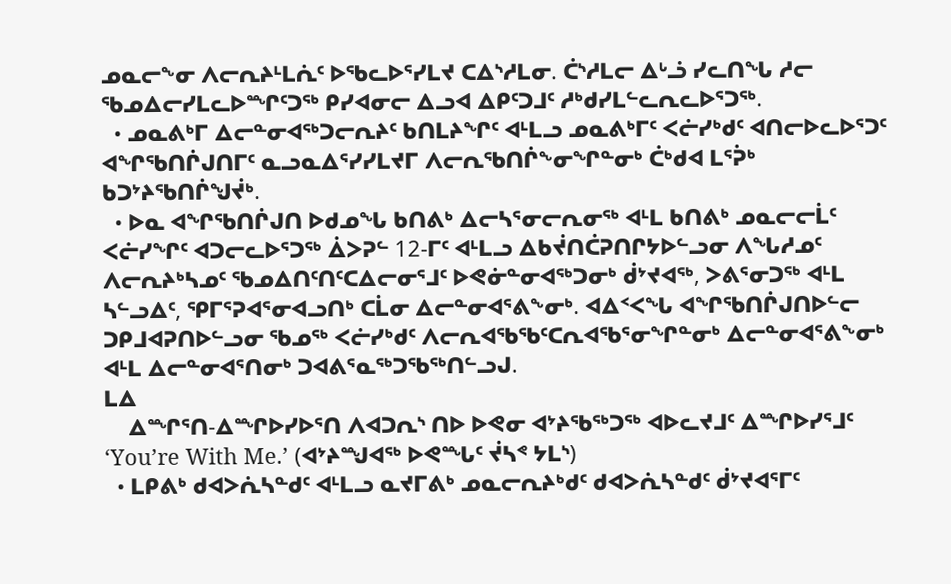ᓄᓇᓕᖕᓂ ᐱᓕᕆᔨᒻᒪᕇᑦ ᐅᖃᓚᐅᕐᓯᒪᔪ ᑕᐃᔅᓱᒪᓂ. ᑖᔅᓱᒪᓕ ᐃᒡᓘ ᓯᓚᑎᖓ ᓱᓕ ᖃᓄᐃᓕᓯᒪᓚᐅᙱᑦᑐᖅ ᑭᓯᐊᓂᓕ ᐃᓗᐊ ᐃᑭᑦᑐᒧᑦ ᓱᒃᑯᓯᒪᓪᓚᕆᓚᐅᕐᑐᖅ.
  • ᓄᓇᕕᒃᒥ ᐃᓕᓐᓂᐊᖅᑐᓕᕆᔨᑦ ᑲᑎᒪᔨᖏᑦ ᐊᒻᒪᓗ ᓄᓇᕕᒃᒥᑦ ᐸᓖᓯᒃᑯᑦ ᐊᑎᓕᐅᓚᐅᕐᑐᑦ ᐊᖏᖃᑎᒌᒍᑎᒥᑦ ᓇᓗᓇᐃᕐᓯᓯᒪᔪᒥ ᐱᓕᕆᖃᑎᒌᖕᓂᖏᓐᓂᒃ ᑖᒃᑯᐊ ᒪᕐᕉᒃ ᑲᑐᔾᔨᖃᑎᒌᖑᔫᒃ.
  • ᐅᓇ ᐊᖏᖃᑎᒌᒍᑎ ᐅᑯᓄᖓ ᑲᑎᕕᒃ ᐃᓕᓴᕐᓂᓕᕆᓂᖅ ᐊᒻᒪ ᑲᑎᕕᒃ ᓄᓇᓕᓕᒫᑦ ᐸᓖᓯᖏᑦ ᐊᑐᓕᓚᐅᕐᑐᖅ ᐄᐳᕈᓪ 12-ᒥᑦ ᐊᒻᒪᓗ ᐃᑲᔫᑎᑖᕈᑎᒋᔭᐅᓪᓗᓂ ᐱᖓᓱᓄᑦ ᐱᓕᕆᔨᒃᓴᓄᑦ ᖃᓄᐃᑎᑦᑎᑦᑕᐃᓕᓂᕐᒧᑦ ᐅᕙᓃᓐᓂᐊᖅᑐᓂᒃ ᑰᔾᔪᐊᖅ, ᐳᕕᕐᓂᑐᖅ ᐊᒻᒪ ᓴᓪᓗᐃᑦ, ᕿᒥᕐᕈᐊᕐᓂᐊᓗᑎᒃ ᑕᒫᓂ ᐃᓕᓐᓂᐊᕐᕕᖕᓂᒃ. ᐊᐃᑉᐸᖓ ᐊᖏᖃᑎᒌᒍᑎᐅᓪᓕ ᑐᑭᒧᐊᕈᑎᐅᓪᓗᓂ ᖃᓄᖅ ᐸᓖᓯᒃᑯᑦ ᐱᓕᕆᐊᖃᖃᑦᑕᕆᐊᖃᕐᓂᖏᓐᓂᒃ ᐃᓕᓐᓂᐊᕐᕕᖕᓂᒃ ᐊᒻᒪ ᐃᓕᓐᓂᐊᕐᑎᓂᒃ ᑐᐊᕕᕐᓇᖅᑐᖃᖅᑎᓪᓗᒍ.
ᒪᐃ
    ᐃᙱᕐᑎ-ᐃᙱᐅᓯᐅᕐᑎ ᐱᐊᑐᕆᔅ ᑎᐅ ᐅᕙᓂ ᐊᔾᔨᖃᖅᑐᖅ ᐊᐅᓚᔪᒧᑦ ᐃᙱᐅᓯᕐᒧᑦ ‘You’re With Me.’ (ᐊᔾᔨᙳᐊᖅ ᐅᕙᙵᑦ ᔫᓴᕝ ᔭᒪᔅ)
  • ᒪᑭᕕᒃ ᑯᐊᐳᕇᓴᓐᑯᑦ ᐊᒻᒪᓗ ᓇᔪᒥᕕᒃ ᓄᓇᓕᕆᔨᒃᑯᑦ ᑯᐊᐳᕇᓴᓐᑯᑦ ᑰᔾᔪᐊᕐᒥᑦ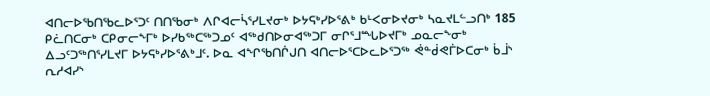ᐊᑎᓕᐅᖃᑎᖃᓚᐅᕐᑐᑦ ᑎᑎᖃᓂᒃ ᐱᒋᐊᓕᓵᕐᓯᒪᔪᓂᒃ ᐅᔭᕋᒃᓯᐅᕐᕕᒃ ᑲᒻᐸᓂᐅᔪᓂᒃ ᓴᓇᔪᒪᓪᓗᑎᒃ 185 ᑭᓛᑎᑕᓂᒃ ᑕᑭᓂᓕᖕᒥᒃ ᐅᓯᑲᖅᑕᖅᑐᓄᑦ ᐊᖅᑯᑎᐅᓂᐊᖅᑐᒥ ᓂᒋᕐᒧᙵᐅᔪᒥᒃ ᓄᓇᓕᖕᓂᒃ ᐃᓗᑦᑐᖅᑎᕐᓯᒪᔪᒥ ᐅᔭᕋᒃᓯᐅᕐᕕᒃᒧᑦ. ᐅᓇ ᐊᖏᖃᑎᒌᒍᑎ ᐊᑎᓕᐅᕐᑕᐅᓚᐅᕐᑐᖅ ᕚᓐᑰᕙᒦᐅᑕᓂᒃ ᑳᒨᔅ ᕆᓱᐊᓯᔅ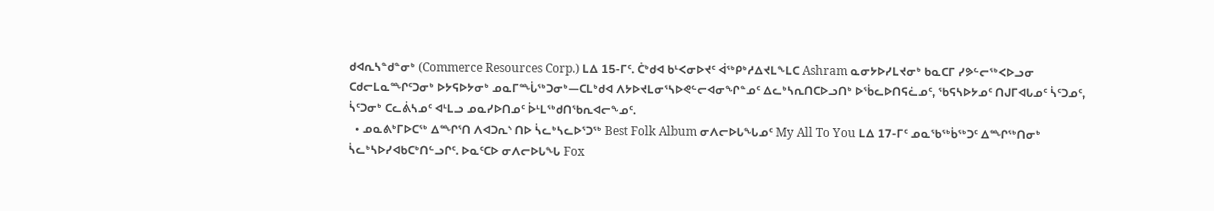ᑯᐊᕆᓴᓐᑯᓐᓂᒃ (Commerce Resources Corp.) ᒪᐃ 15-ᒥᑦ. ᑖᒃᑯᐊ ᑲᒻᐸᓂᐅᔪᑦ ᐋᖅᑭᒃᓱᐃᔪᒪᖕᒪᑕ Ashram ᓇᓂᔭᐅᓯᒪᔪᓂᒃ ᑲᓇᑕᒥ ᓯᕗᓪᓕᖅᐸᐅᓗᓂ ᑕᑯᓕᒪᓇᙱᑦᑐᓂᒃ ᐅᔭᕋᐅᔭᓂᒃ ᓄᓇᒥᙶᖅᑐᓂᒃ—ᑕᒪᒃᑯᐊ ᐱᔭᐅᔪᒪᓂᕐᓴᐅᕙᓪᓕᐊᓂᖏᓐᓄᑦ ᐃᓚᒃᓴᕆᑎᑕᐅᓗᑎᒃ ᐅᖄᓚᐅᑎᕋᓛᓄᑦ, ᖃᕋᓴᐅᔭᓄᑦ ᑎᒍᒥᐊᒐᓄᑦ ᓵᑦᑐᓄᑦ, ᓵᑦᑐᓂᒃ ᑕᓚᕖᓴᓄᑦ ᐊᒻᒪᓗ ᓄᓇᓯᐅᑎᓄᑦ ᐆᒻᒪᖅᑯᑎᖃᕆᐊᓕᖕᓄᑦ.
  • ᓄᓇᕕᒃᒥᐅᑕᖅ ᐃᙱᕐᑎ ᐱᐊᑐᕆᔅ ᑎᐅ ᓵᓚᒃᓴᓚᐅᕐᑐᖅ Best Folk Album ᓂᐱᓕᐅᒐᖓᓄᑦ My All To You ᒪᐃ 17-ᒥᑦ ᓄᓇᖃᖅᑳᖅᑐᑦ ᐃᙱᖅᑎᓂᒃ ᓵᓚᒃᓴᐅᓯᐊᑲᑕᒃᑎᓪᓗᒋᑦ. ᐅᓇᑦᑕᐅ ᓂᐱᓕᐅᒐᖓ Fox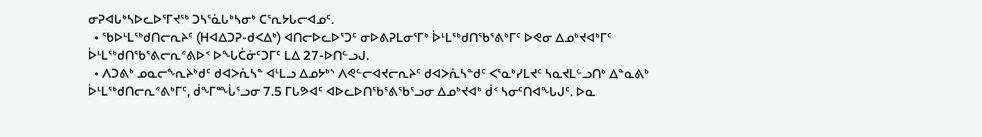ᓂᕈᐊᒐᒃᓴᐅᓚᐅᕐᒥᔪᖅ ᑐᓴᕐᓈᒐᒃᓴᓂᒃ ᑕᕐᕆᔭᒐᓕᐊᓄᑦ.
  • ᖃᐅᒻᒪᖅᑯᑎᓕᕆᔨᑦ (ᕼᐊᐃᑐᕈ-ᑯᐸᐃᒃ) ᐊᑎᓕᐅᓚᐅᕐᑐᑦ ᓂᐅᕕᕈᒪᓂᕐᒥᒃ ᐆᒻᒪᖅᑯᑎᖃᕐᕕᒃᒥᑦ ᐅᕙᓂ ᐃᓄᒃᔪᐊᒃᒥᑦ ᐆᒻᒪᖅᑯᑎᖃᕐᕕᓕᕆᕝᕕᐅᑉ ᐅᖓᑖᓃᑦᑐᒥᑦ ᒪᐃ 27-ᐅᑎᓪᓗᒍ.
  • ᐱᑐᕕᒃ ᓄᓇᓕᖕᕆᔨᒃᑯᑦ ᑯᐊᐳᕇᓴᓐ ᐊᒻᒪᓗ ᐃᓄᔭᒃᔅ ᐱᕙᓪᓕᐊᔪᓕᕆᔨᑦ ᑯᐊᐳᕇᓴᓐᑯᑦ ᐸᕐᓇᒃᓯᒪᔪᑦ ᓴᓇᔪᒪᓪᓗᑎᒃ ᐃᓐᓇᕕᒃ ᐆᒻᒪᖅᑯᑎᓕᕆᕝᕕᒃᒥᑦ, ᑰᖕᒥᙶᕐᓗᓂ 7.5 ᒥᒐᕗᐊᑦ ᐊᐅᓚᐅᑎᖃᕐᕕᖃᕐᓗᓂ ᐃᓄᒃᔪᐊᒃ ᑰᑉ ᓴᓂᑦᑎᐊᖓᒍᑦ. ᐅᓇ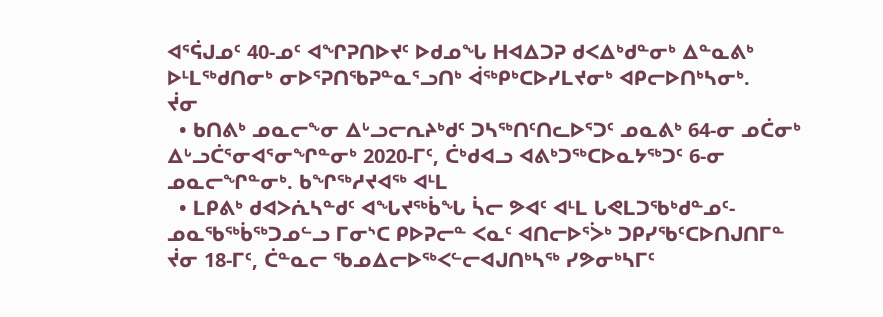ᐊᕐᕌᒍᓄᑦ 40-ᓄᑦ ᐊᖏᕈᑎᐅᔪᑦ ᐅᑯᓄᖓ ᕼᐊᐃᑐᕈ ᑯᐸᐃᒃᑯᓐᓂᒃ ᐃᓐᓇᕕᒃ ᐅᒻᒪᖅᑯᑎᓂᒃ ᓂᐅᕐᕈᑎᖃᕈᓐᓇᕐᓗᑎᒃ ᐋᖅᑭᒃᑕᐅᓯᒪᔪᓂᒃ ᐊᑭᓕᐅᑎᒃᓴᓂᒃ.
ᔫᓂ
  • ᑲᑎᕕᒃ ᓄᓇᓕᖕᓂ ᐃᒡᓗᓕᕆᔨᒃᑯᑦ ᑐᓴᖅᑎᑦᑎᓚᐅᕐᑐᑦ ᓄᓇᕕᒃ 64-ᓂ ᓄᑖᓂᒃ ᐃᒡᓗᑖᕐᓂᐊᕐᓂᖏᓐᓂᒃ 2020-ᒥᑦ, ᑖᒃᑯᐊᓗ ᐊᕕᒃᑐᖅᑕᐅᓇᔭᖅᑐᑦ 6-ᓂ ᓄᓇᓕᖏᓐᓂᒃ. ᑲᖏᖅᓱᔪᐊᖅ ᐊᒻᒪ
  • ᒪᑭᕕᒃ ᑯᐊᐳᕇᓴᓐᑯᑦ ᐊᖓᔪᖅᑳᖓ ᓵᓕ ᕗᐊᑦ ᐊᒻᒪ ᒐᕙᒪᑐᖃᒃᑯᓐᓄᑦ-ᓄᓇᖃᖅᑳᖅᑐᓄᓪᓗ ᒥᓂᔅᑕ ᑭᐅᕈᓕᓐ ᐸᓇᑦ ᐊᑎᓕᐅᕐᐴᒃ ᑐᑭᓯᖃᑦᑕᐅᑎᒍᑎᒥᓐ ᔫᓂ 18-ᒥᑦ, ᑖᓐᓇᓕ ᖃᓄᐃᓕᐅᖅᐸᓪᓕᐊᒍᑎᒃᓴᖅ ᓯᕗᓂᒃᓴᒥᑦ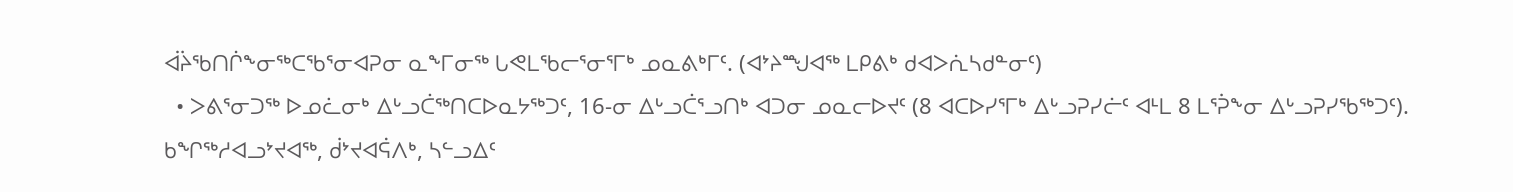ᐋᔩᖃᑎᒌᖕᓂᖅᑕᖃᕐᓂᐊᕈᓂ ᓇᖕᒥᓂᖅ ᒐᕙᒪᖃᓕᕐᓂᕐᒥᒃ ᓄᓇᕕᒃᒥᑦ. (ᐊᔾᔨᙳᐊᖅ ᒪᑭᕕᒃ ᑯᐊᐳᕇᓴᑯᓐᓂᑦ)
  • ᐳᕕᕐᓂᑐᖅ ᐅᓄᓛᓂᒃ ᐃᒡᓗᑖᖅᑎᑕᐅᓇᔭᖅᑐᑦ, 16-ᓂ ᐃᒡᓗᑖᕐᓗᑎᒃ ᐊᑐᓂ ᓄᓇᓕᐅᔪᑦ (8 ᐊᑕᐅᓯᕐᒥᒃ ᐃᒡᓗᕈᓯᓖᑦ ᐊᒻᒪ 8 ᒪᕐᕉᖕᓂ ᐃᒡᓗᕈᓯᖃᖅᑐᑦ). ᑲᖏᖅᓱᐊᓗᔾᔪᐊᖅ, ᑰᔾᔪᐊᕌᐱᒃ, ᓴᓪᓗᐃᑦ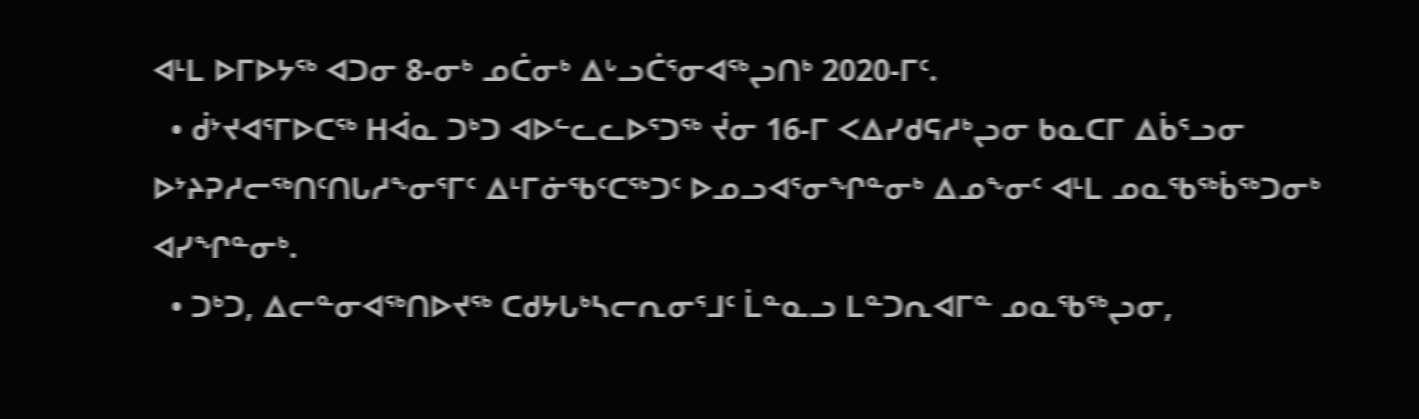ᐊᒻᒪ ᐅᒥᐅᔭᖅ ᐊᑐᓂ 8-ᓂᒃ ᓄᑖᓂᒃ ᐃᒡᓗᑖᕐᓂᐊᖅᖢᑎᒃ 2020-ᒥᑦ.
  • ᑰᔾᔪᐊᕐᒥᐅᑕᖅ ᕼᐋᓇ ᑐᒃᑐ ᐊᐅᓪᓚᓚᐅᕐᑐᖅ ᔫᓂ 16-ᒥ ᐸᐃᓯᑯᕋᓱᒃᖢᓂ ᑲᓇᑕᒥ ᐃᑳᕐᓗᓂ ᐅᔾᔨᕈᓱᓕᖅᑎᑦᑎᒐᓱᖕᓂᕐᒥᑦ ᐃᒻᒥᓃᖃᑦᑕᖅᑐᑦ ᐅᓄᓗᐊᕐᓂᖏᓐᓂᒃ ᐃᓄᖕᓂᑦ ᐊᒻᒪ ᓄᓇᖃᖅᑳᖅᑐᓂᒃ ᐊᓯᖏᓐᓂᒃ.
  • ᑐᒃᑐ, ᐃᓕᓐᓂᐊᖅᑎᐅᔪᖅ ᑕᑯᔭᒐᒃᓴᓕᕆᓂᕐᒧᑦ ᒫᓐᓇᓗ ᒪᓐᑐᕆᐊᒥᓐ ᓄᓇᖃᖅᖢᓂ,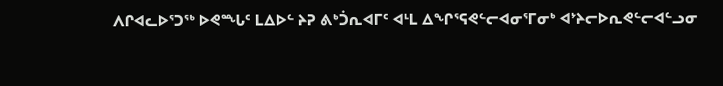ᐱᒋᐊᓚᐅᕐᑐᖅ ᐅᕙᙵᑦ ᒪᐃᐅᓪ ᔨᕈ ᕕᒃᑑᕆᐊᒥᑦ ᐊᒻᒪ ᐃᖏᕐᕋᕙᓪᓕᐊᓂᕐᒥᓂᒃ ᐊᔾᔨᓕᐅᕆᕙᓪᓕᐊᓪᓗᓂ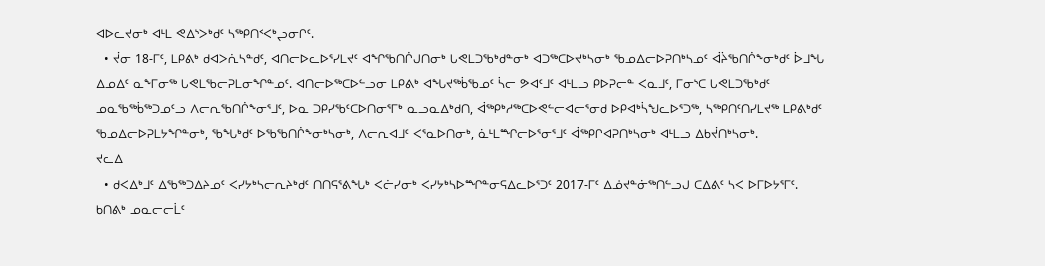ᐊᐅᓚᔪᓂᒃ ᐊᒻᒪ ᕙᐃᔅᐳᒃᑯᑦ ᓴᖅᑭᑎᑉᐸᒃᖢᓂᒋᑦ.
  • ᔫᓂ 18-ᒥᑦ, ᒪᑭᕕᒃ ᑯᐊᐳᕇᓴᓐᑯᑦ, ᐊᑎᓕᐅᓚᐅᕐᓯᒪᔪᑦ ᐊᖏᖃᑎᒌᒍᑎᓂᒃ ᒐᕙᒪᑐᖃᒃᑯᓐᓂᒃ ᐊᑐᖅᑕᐅᔪᒃᓴᓂᒃ ᖃᓄᐃᓕᐅᕈᑎᒃᓴᓄᑦ ᐋᔩᖃᑎᒌᖕᓂᒃᑯᑦ ᐆᒧᖓ ᐃᓄᐃᑦ ᓇᖕᒥᓂᖅ ᒐᕙᒪᖃᓕᕈᒪᓂᖏᓐᓄᑦ. ᐊᑎᓕᐅᖅᑕᐅᓪᓗᓂ ᒪᑭᕕᒃ ᐊᖓᔪᖅᑳᖃᓄᑦ ᓵᓕ ᕗᐊᑦᒧᑦ ᐊᒻᒪᓗ ᑭᐅᕈᓕᓐ ᐸᓇᒧᑦ, ᒥᓂᔅᑕ ᒐᕙᒪᑐᖃᒃᑯᑦ ᓄᓇᖃᖅᑳᖅᑐᓄᑦᓗ ᐱᓕᕆᖃᑎᒌᖕᓂᕐᒧᑦ, ᐅᓇ ᑐᑭᓯᖃᑦᑕᐅᑎᓂᕐᒥᒃ ᓇᓗᓇᐃᒃᑯᑎ, ᐋᖅᑭᒃᓱᖅᑕᐅᕙᓪᓕᐊᓕᕐᓂᑯ ᐅᑭᐊᒃᓵᖑᓚᐅᕐᑐᖅ, ᓴᖅᑭᑎᑦᑎᓯᒪᔪᖅ ᒪᑭᕕᒃᑯᑦ ᖃᓄᐃᓕᐅᕈᒪᔭᖏᓐᓂᒃ, ᖃᖓᒃᑯᑦ ᐅᖃᖃᑎᒌᖕᓂᒃᓴᓂᒃ, ᐱᓕᕆᐊᒧᑦ ᐸᕐᓇᐅᑎᓂᒃ, ᓈᒻᒪᙱᓕᐅᕐᓂᕐᒧᑦ ᐋᖅᑭᒋᐊᕈᑎᒃᓴᓂᒃ ᐊᒻᒪᓗ ᐃᑲᔫᑎᒃᓴᓂᒃ.
ᔪᓚᐃ
  • ᑯᐸᐃᒃᒧᑦ ᐃᖃᖅᑐᐃᔨᓄᑦ ᐸᓯᔭᒃᓴᓕᕆᔨᒃᑯᑦ ᑎᑎᕋᕐᕕᖓᒃ ᐸᓖᓯᓂᒃ ᐸᓯᔭᒃᓴᐅᙱᓐᓂᕋᐃᓚᐅᕐᑐᑦ 2017-ᒥᑦ ᐃᓅᔪᓐᓃᖅᑎᓪᓗᒍ ᑕᐃᕕᑦ ᓴᐸ ᐅᒥᐅᔭᕐᒥᑦ. ᑲᑎᕕᒃ ᓄᓇᓕᓕᒫᑦ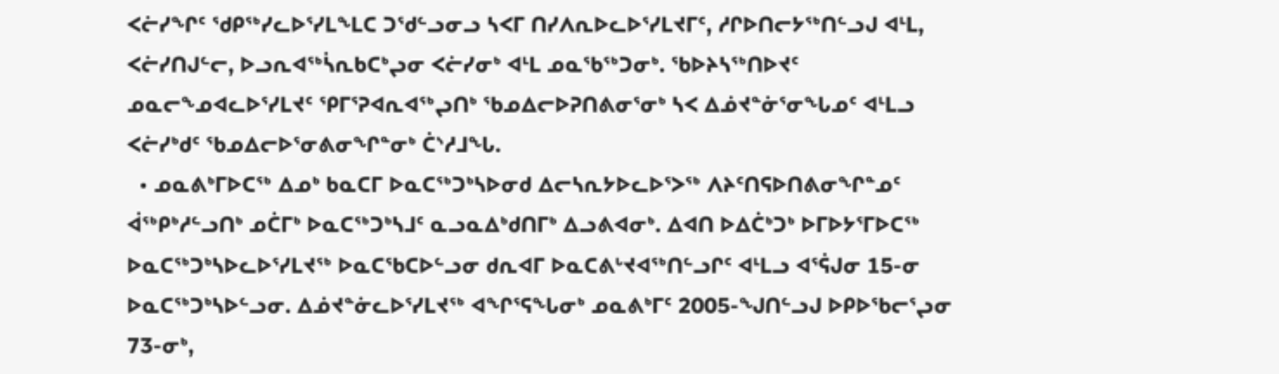ᐸᓖᓯᖏᑦ ᖁᑭᖅᓯᓚᐅᕐᓯᒪᖕᒪᑕ ᑐᖁᓪᓗᓂᓗ ᓴᐸᒥ ᑎᓯᐱᕆᐅᓚᐅᕐᓯᒪᔪᒥᑦ, ᓱᒋᐅᑎᓕᔭᖅᑎᓪᓗᒍ ᐊᒻᒪ, ᐸᓖᓯᑎᒍᓪᓕ, ᐅᓗᕆᐊᖅᓵᕆᑲᑕᒃᖢᓂ ᐸᓖᓯᓂᒃ ᐊᒻᒪ ᓄᓇᖃᖅᑐᓂᒃ. ᖃᐅᔨᓴᖅᑎᐅᔪᑦ ᓄᓇᓕᖕᓄᐊᓚᐅᕐᓯᒪᔪᑦ ᕿᒥᕐᕈᐊᕆᐊᖅᖢᑎᒃ ᖃᓄᐃᓕᐅᕈᑎᕕᓂᕐᓂᒃ ᓴᐸ ᐃᓅᔪᓐᓃᕐᓂᖓᓄᑦ ᐊᒻᒪᓗ ᐸᓖᓯᒃᑯᑦ ᖃᓄᐃᓕᐅᕐᓂᕕᓂᖏᓐᓂᒃ ᑖᔅᓱᒧᖓ.
  • ᓄᓇᕕᒃᒥᐅᑕᖅ ᐃᓄᒃ ᑲᓇᑕᒥ ᐅᓇᑕᖅᑐᒃᓴᐅᓂᑯ ᐃᓕᓴᕆᔭᐅᓚᐅᕐᐳᖅ ᐱᔨᑦᑎᕋᐅᑎᕕᓂᖏᓐᓄᑦ ᐋᖅᑭᒃᓱᓪᓗᑎᒃ ᓄᑖᒥᒃ ᐅᓇᑕᖅᑐᒃᓴᒧᑦ ᓇᓗᓇᐃᒃᑯᑎᒥᒃ ᐃᓗᕕᐊᓂᒃ. ᐃᐊᑎ ᐅᐃᑖᒃᑐᒃ ᐅᒥᐅᔭᕐᒥᐅᑕᖅ ᐅᓇᑕᖅᑐᒃᓴᐅᓚᐅᕐᓯᒪᔪᖅ ᐅᓇᑕᖃᑕᐅᓪᓗᓂ ᑯᕆᐊᒥ ᐅᓇᑕᕕᒡᔪᐊᖅᑎᓪᓗᒋᑦ ᐊᒻᒪᓗ ᐊᕐᕌᒍᓂ 15-ᓂ ᐅᓇᑕᖅᑐᒃᓴᐅᓪᓗᓂ. ᐃᓅᔪᓐᓃᓚᐅᕐᓯᒪᔪᖅ ᐊᖏᕐᕋᖓᓂᒃ ᓄᓇᕕᒃᒥᑦ 2005-ᖑᑎᓪᓗᒍ ᐅᑭᐅᖃᓕᕐᖢᓂ 73-ᓂᒃ,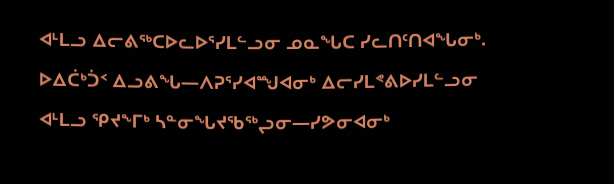ᐊᒻᒪᓗ ᐃᓕᕕᖅᑕᐅᓚᐅᕐᓯᒪᓪᓗᓂ ᓄᓇᖓᑕ ᓯᓚᑎᑦᑎᐊᖓᓂᒃ. ᐅᐃᑖᒃᑑᑉ ᐃᓗᕕᖓ—ᐱᕈᕐᓯᐊᙳᐊᓂᒃ ᐃᓕᓯᒪᕝᕕᐅᓯᒪᓪᓗᓂ ᐊᒻᒪᓗ ᕿᔪᖕᒥᒃ ᓴᓐᓂᖓᔪᖃᖅᖢᓂ—ᓯᕗᓂᐊᓂᒃ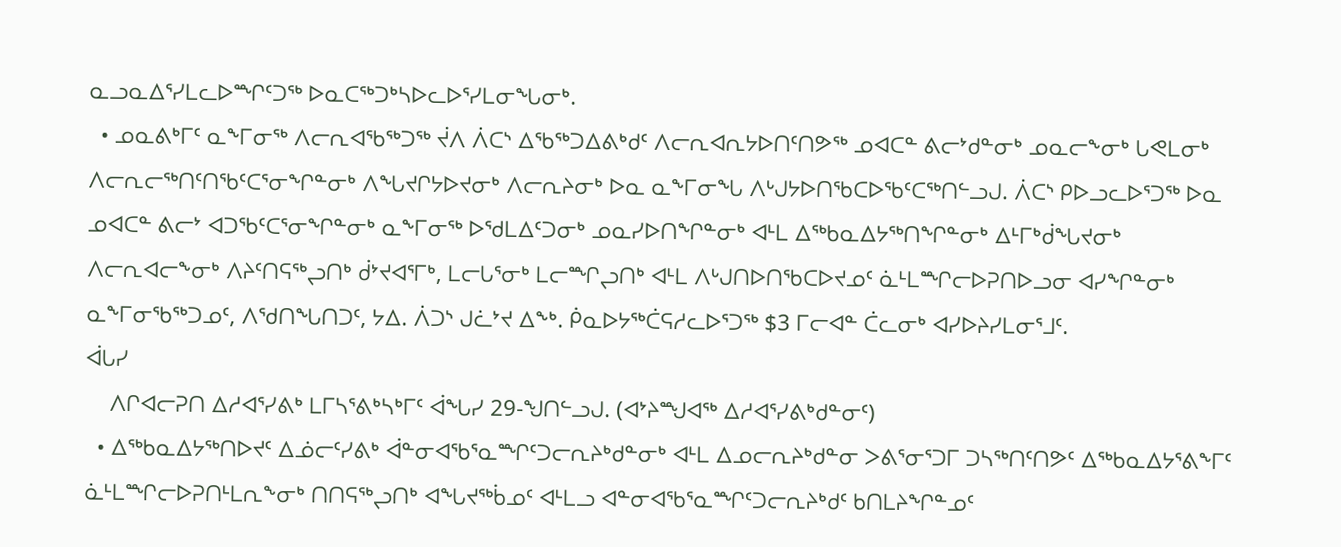ᓇᓗᓇᐃᕐᓯᒪᓚᐅᙱᑦᑐᖅ ᐅᓇᑕᖅᑐᒃᓴᐅᓚᐅᕐᓯᒪᓂᖓᓂᒃ.
  • ᓄᓇᕕᒃᒥᑦ ᓇᖕᒥᓂᖅ ᐱᓕᕆᐊᖃᖅᑐᖅ ᔫᐱ ᐲᑕᔅ ᐃᖃᖅᑐᐃᕕᒃᑯᑦ ᐱᓕᕆᐊᕆᔭᐅᑎᑦᑎᕗᖅ ᓄᐊᑕᓐ ᕕᓕᔾᑯᓐᓂᒃ ᓄᓇᓕᖕᓂᒃ ᒐᕙᒪᓂᒃ ᐱᓕᕆᓕᖅᑎᑦᑎᖃᑦᑕᕐᓂᖏᓐᓂᒃ ᐱᖓᔪᒋᔭᐅᔪᓂᒃ ᐱᓕᕆᔨᓂᒃ ᐅᓇ ᓇᖕᒥᓂᖓ ᐱᒡᒍᔭᐅᑎᖃᑕᐅᖃᑦᑕᖅᑎᓪᓗᒍ. ᐲᑕᔅ ᑭᐅᓗᓚᐅᕐᑐᖅ ᐅᓇ ᓄᐊᑕᓐ ᕕᓕᔾ ᐊᑐᖃᑦᑕᕐᓂᖏᓐᓂᒃ ᓇᖕᒥᓂᖅ ᐅᖁᒪᐃᑦᑐᓂᒃ ᓄᓇᓯᐅᑎᖏᓐᓂᒃ ᐊᒻᒪ ᐃᖅᑲᓇᐃᔭᖅᑎᖏᓐᓂᒃ ᐃᒻᒥᒃᑰᖓᔪᓂᒃ ᐱᓕᕆᐊᓕᖕᓂᒃ ᐱᔨᑦᑎᕋᖅᖢᑎᒃ ᑰᔾᔪᐊᕐᒥᒃ, ᒪᓕᒐᕐᓂᒃ ᒪᓕᙱᖢᑎᒃ ᐊᒻᒪ ᐱᒡᒍᑎᐅᑎᖃᑕᐅᔪᓄᑦ ᓈᒻᒪᙱᓕᐅᕈᑎᐅᓗᓂ ᐊᓯᖏᓐᓂᒃ ᓇᖕᒥᓂᖃᖅᑐᓄᑦ, ᐱᖁᑎᖓᑎᑐᑦ, ᔭᐃ. ᐲᑐᔅ ᒍᓛᔾᔪ ᐃᖕᒃ. ᑮᓇᐅᔭᖅᑖᕋᓱᓚᐅᕐᑐᖅ $3 ᒥᓕᐊᓐ ᑖᓚᓂᒃ ᐊᓯᐅᔨᓯᒪᓂᕐᒧᑦ.
ᐋᒐᓯ
    ᐱᒋᐊᓕᕈᑎ ᐃᓱᐊᕐᓯᕕᒃ ᒪᒥᓴᕐᕕᒃᓴᒃᒥᑦ ᐋᖓᓯ 29-ᖑᑎᓪᓗᒍ. (ᐊᔾᔨᙳᐊᖅ ᐃᓱᐊᕐᓯᕕᒃᑯᓐᓂᑦ)
  • ᐃᖅᑲᓇᐃᔭᖅᑎᐅᔪᑦ ᐃᓅᓕᑦᓯᕕᒃ ᐋᓐᓂᐊᖃᕐᓇᙱᑦᑐᓕᕆᔨᒃᑯᓐᓂᒃ ᐊᒻᒪ ᐃᓄᓕᕆᔨᒃᑯᓐᓂ ᐳᕕᕐᓂᕐᑐᒥ ᑐᓴᖅᑎᑦᑎᕗᑦ ᐃᖅᑲᓇᐃᔭᕐᕕᖕᒥᑦ ᓈᒻᒪᙱᓕᐅᕈᑎᒻᒪᕆᖕᓂᒃ ᑎᑎᕋᖅᖢᑎᒃ ᐊᖓᔪᖅᑳᓄᑦ ᐊᒻᒪᓗ ᐊᓐᓂᐊᖃᕐᓇᙱᑦᑐᓕᕆᔨᒃᑯᑦ ᑲᑎᒪᔨᖏᓐᓄᑦ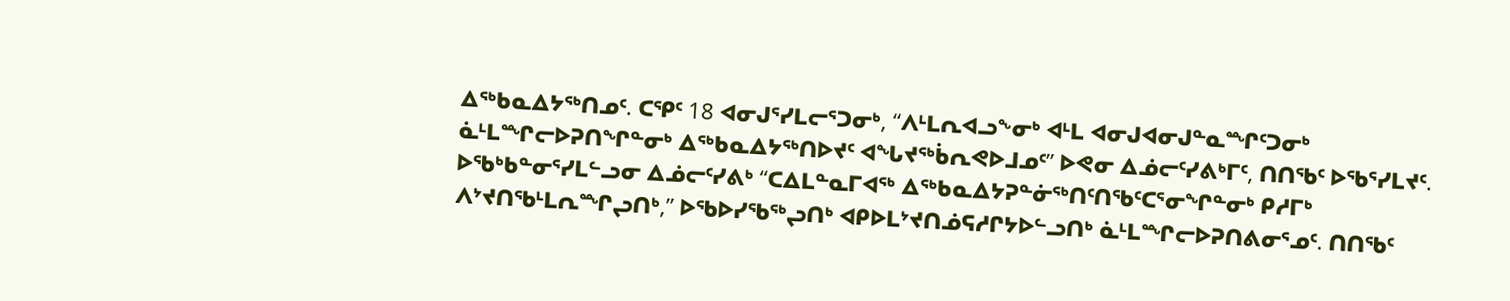ᐃᖅᑲᓇᐃᔭᖅᑎᓄᑦ. ᑕᕿᑦ 18 ᐊᓂᒍᕐᓯᒪᓕᕐᑐᓂᒃ, “ᐱᒻᒪᕆᐊᓗᖕᓂᒃ ᐊᒻᒪ ᐊᓂᒍᐊᓂᒍᓐᓇᙱᑦᑐᓂᒃ ᓈᒻᒪᙱᓕᐅᕈᑎᖏᓐᓂᒃ ᐃᖅᑲᓇᐃᔭᖅᑎᐅᔪᑦ ᐊᖓᔪᖅᑳᕆᕙᐅᒧᓄᑦ” ᐅᕙᓂ ᐃᓅᓕᑦᓯᕕᒃᒥᑦ, ᑎᑎᖃᑦ ᐅᖃᕐᓯᒪᔪᑦ. ᐅᖃᒃᑲᓐᓂᕐᓯᒪᓪᓗᓂ ᐃᓅᓕᑦᓯᕕᒃ “ᑕᐃᒪᓐᓇᒥᐊᖅ ᐃᖅᑲᓇᐃᔭᕈᓐᓃᖅᑎᑦᑎᖃᑦᑕᕐᓂᖏᓐᓂᒃ ᑭᓱᒥᒃ ᐱᔾᔪᑎᖃᒻᒪᕆᙱᖢᑎᒃ,” ᐅᖃᐅᓯᖃᖅᖢᑎᒃ ᐊᑭᐅᒪᔾᔪᑎᓅᕋᓱᒋᔭᐅᓪᓗᑎᒃ ᓈᒻᒪᙱᓕᐅᕈᑎᕕᓂᕐᓄᑦ. ᑎᑎᖃᑦ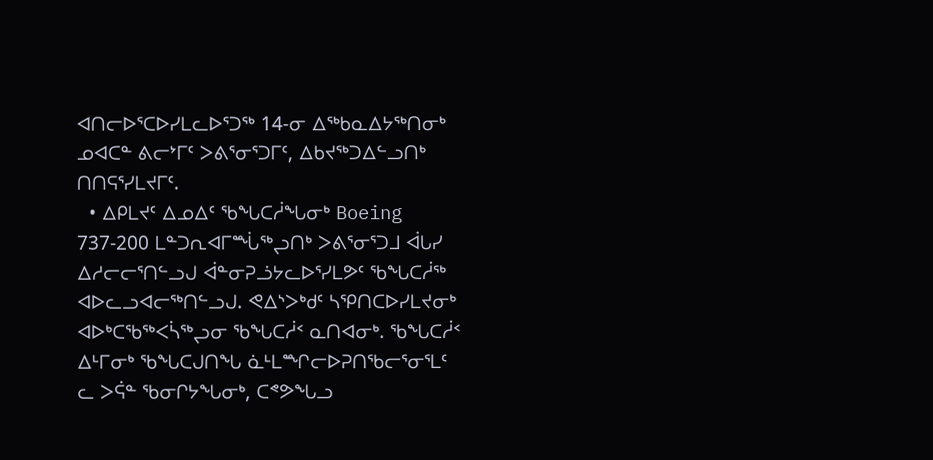ᐊᑎᓕᐅᕐᑕᐅᓯᒪᓚᐅᕐᑐᖅ 14-ᓂ ᐃᖅᑲᓇᐃᔭᖅᑎᓂᒃ ᓄᐊᑕᓐ ᕕᓕᔾᒥᑦ ᐳᕕᕐᓂᕐᑐᒥᑦ, ᐃᑲᔪᖅᑐᐃᓪᓗᑎᒃ ᑎᑎᕋᕐᓯᒪᔪᒥᑦ.
  • ᐃᑭᒪᔪᑦ ᐃᓄᐃᑦ ᖃᖓᑕᓲᖓᓂᒃ Boeing 737-200 ᒪᓐᑐᕆᐊᒥᙶᖅᖢᑎᒃ ᐳᕕᕐᓂᕐᑐᒧ ᐋᒐᓯ ᐃᓱᓕᓕᕐᑎᓪᓗᒍ ᐋᓐᓂᕈᓘᔭᓚᐅᕐᓯᒪᕗᑦ ᖃᖓᑕᓲᖅ ᐊᐅᓚᓗᐊᓕᖅᑎᓪᓗᒍ. ᕙᐃᔅᐳᒃᑯᑦ ᓴᕿᑎᑕᐅᓯᒪᔪᓂᒃ ᐊᐅᒃᑕᖃᖅᐸᓵᖅᖢᓂ ᖃᖓᑕᓲᑉ ᓇᑎᐊᓂᒃ. ᖃᖓᑕᓲᑉ ᐃᒻᒥᓂᒃ ᖃᖓᑕᒍᑎᖓ ᓈᒻᒪᙱᓕᐅᕈᑎᖃᓕᕐᓂᕐᒪᑦ ᓚ ᐳᕌᓐ ᖃᓂᒋᔭᖓᓂᒃ, ᑕᕝᕗᖓᓗ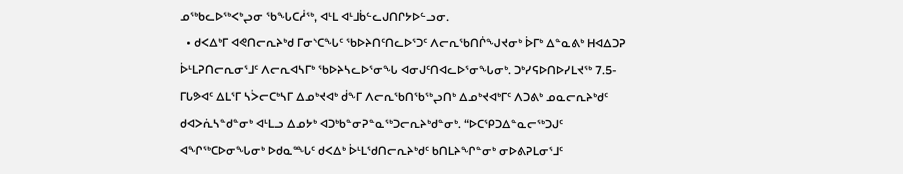ᓄᖅᑲᓚᐅᖅᐸᒃᖢᓂ ᖃᖓᑕᓲᖅ, ᐊᒻᒪ ᐊᒻᒧᑳᓪᓚᒍᑎᒋᔭᐅᓪᓗᓂ.
  • ᑯᐸᐃᒃᒥ ᐊᕙᑎᓕᕆᔨᒃᑯ ᒥᓂᔅᑕᖓᑦ ᖃᐅᔨᑎᑦᑎᓚᐅᕐᑐᑦ ᐱᓕᕆᖃᑎᒌᖑᔪᓂᒃ ᐆᒥᒃ ᐃᓐᓇᕕᒃ ᕼᐊᐃᑐᕈ ᐆᒻᒪᕈᑎᓕᕆᓂᕐᒧᑦ ᐱᓕᕆᐊᓴᒥᒃ ᖃᐅᔨᓴᓚᐅᕐᓂᖓ ᐊᓂᒍᑦᑎᐊᓚᐅᕐᓂᖓᓂᒃ. ᑐᒃᓯᕋᐅᑎᐅᓯᒪᔪᖅ 7.5-ᒥᒐᕗᐊᑦ ᐃᒪᕐᒥ ᓴᐴᓕᑕᒃᓴᒥ ᐃᓄᒃᔪᐊᒃ ᑰᖕᒥ ᐱᓕᕆᖃᑎᖃᖅᖢᑎᒃ ᐃᓄᒃᔪᐊᒃᒥᑦ ᐱᑐᕕᒃ ᓄᓇᓕᕆᔨᒃᑯᑦ ᑯᐊᐳᕇᓴᓐᑯᓐᓂᒃ ᐊᒻᒪᓗ ᐃᓄᔭᒃ ᐊᑐᒃᑲᓐᓂᕈᓐᓇᖅᑐᓕᕆᔨᒃᑯᓐᓂᒃ. “ᐅᑕᕿᑐᐃᓐᓇᓕᖅᑐᒍᑦ ᐊᖏᖅᑕᐅᓂᖓᓂᒃ ᐅᑯᓇᙵᑦ ᑯᐸᐃᒃ ᐆᒻᒪᖁᑎᓕᕆᔨᒃᑯᑦ ᑲᑎᒪᔨᖏᓐᓂᒃ ᓂᐅᕕᕈᒪᓂᕐᒧᑦ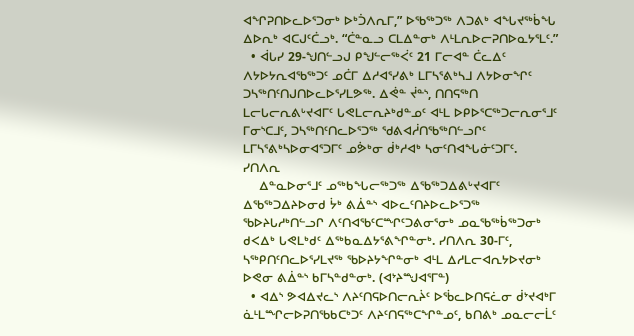ᐊᖏᕈᑎᐅᓚᐅᕐᑐᓂᒃ ᐅᒃᑑᐱᕆᒥ,” ᐅᖃᖅᑐᖅ ᐱᑐᕕᒃ ᐊᖓᔪᖅᑳᖓ ᐃᐅᕆᒃ ᐊᑕᒍᑦᑖᓗᒃ. “ᑖᓐᓇᓗ ᑕᒪᐃᓐᓂᒃ ᐱᒻᒪᕆᐅᓕᕈᑎᐅᓇᔭᕐᒪᑦ.”
  • ᐋᒐᓯ 29-ᖑᑎᓪᓗᒍ ᑭᖑᓪᓕᖅᐹᑦ 21 ᒥᓕᐊᓐ ᑖᓚᐃᑦ ᐱᔭᐅᔭᕆᐊᖃᖅᑐᑦ ᓄᑖᒥ ᐃᓱᐊᕐᓯᕕᒃ ᒪᒥᓴᕐᕕᒃᓴᒧ ᐱᔭᐅᓂᖏᑦ ᑐᓴᖅᑎᑦᑎᒍᑎᐅᓚᐅᕐᓯᒪᕗᖅ. ᐃᕚᓐ ᔫᓐᔅ, ᑎᑎᕋᖅᑎ ᒪᓕᒐᓕᕆᕕᒡᔪᐊᒥᑦ ᒐᕙᒪᓕᕆᔨᒃᑯᓐᓄᑦ ᐊᒻᒪ ᐅᑭᐅᕐᑕᖅᑐᓕᕆᓂᕐᒧᑦ ᒥᓂᔅᑕᒧᑦ, ᑐᓴᖅᑎᑦᑎᓚᐅᕐᑐᖅ ᖁᕕᐊᓲᑎᖃᖅᑎᓪᓗᒋᑦ ᒪᒥᓴᕐᕕᒃᓴᐅᓂᐊᕐᑐᒥᑦ ᓄᕘᒃᓂ ᑰᒃᓱᐊᒃ ᓴᓂᑦᑎᐊᖓᓃᑦᑐᒥᑦ.
ᓯᑎᐱᕆ
    ᐃᓐᓇᐅᓂᕐᒧᑦ ᓄᖅᑲᖓᓕᖅᑐᖅ ᐃᖃᖅᑐᐃᕕᒡᔪᐊᒥᑦ ᐃᖃᖅᑐᐃᔨᐅᓂᑯ ᔮᒃ ᕕᐄᓐᔅ ᐊᐅᓚᑦᑎᔨᐅᓚᐅᕐᑐᖅ ᖃᐅᔨᒐᓱᒃᑎᓪᓗᒋ ᐱᑦᑎᐊᖃᑦᑕᙱᑦᑐᕕᓂᕐᓂᒃ ᓄᓇᖃᖅᑳᖅᑐᓂᒃ ᑯᐸᐃᒃ ᒐᕙᒪᒃᑯᑦ ᐃᖅᑲᓇᐃᔭᕐᕕᖏᓐᓂᒃ. ᓯᑎᐱᕆ 30-ᒥᑦ, ᓴᖅᑭᑎᑦᑎᓚᐅᕐᓯᒪᔪᖅ ᖃᐅᔨᔭᖏᓐᓂᒃ ᐊᒻᒪ ᐃᓱᒪᓕᐊᕆᔭᐅᔪᓂᒃ ᐅᕙᓂ ᕕᐄᓐᔅ ᑲᒥᓴᓐᑯᓐᓂᒃ. (ᐊᔾᔨᙳᐊᕐᒥᓐ)
  • ᐊᐃᔅ ᕗᐊᐃᔪᓚᔅ ᐱᔨᑦᑎᕋᐅᑎᓕᕆᔩᑦ ᐅᖄᓚᐅᑎᕋᓛᓂ ᑰᔾᔪᐊᒃᒥ ᓈᒻᒪᙱᓕᐅᕈᑎᖃᑲᑕᒃᑐᑦ ᐱᔨᑦᑎᕋᖅᑕᖏᓐᓄᑦ, ᑲᑎᕕᒃ ᓄᓇᓕᓕᒫᑦ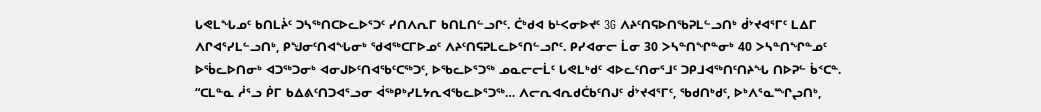ᒐᕙᒪᖓᓄᑦ ᑲᑎᒪᔩᑦ ᑐᓴᖅᑎᑕᐅᓚᐅᕐᑐᑦ ᓯᑎᐱᕆᒥ ᑲᑎᒪᑎᓪᓗᒋᑦ. ᑖᒃᑯᐊ ᑲᒻᐸᓂᐅᔪᑦ 3G ᐱᔨᑦᑎᕋᐅᑎᖃᕈᒪᓪᓗᑎᒃ ᑰᔾᔪᐊᕐᒥᑦ ᒪᐃᒥ ᐱᒋᐊᕐᓯᒪᓪᓗᑎᒃ, ᑭᖑᓂᑦᑎᐊᖓᓂᒃ ᖁᐊᖅᑕᒥᐅᓄᑦ ᐱᔨᑦᑎᕋᕈᒪᓚᐅᕐᑎᓪᓗᒋᑦ. ᑭᓯᐊᓂᓕ ᒫᓂ 30 ᐳᓴᓐᑎᖏᓐᓂᒃ 40 ᐳᓴᓐᑎᖏᓐᓄᑦ ᐅᖄᓚᐅᑎᓂᒃ ᐊᑐᖅᑐᓂᒃ ᐊᓂᒍᐅᑦᑎᐊᖃᑦᑕᖅᑐᑦ, ᐅᖃᓚᐅᕐᑐᖅ ᓄᓇᓕᓕᒫᑦ ᒐᕙᒪᒃᑯᑦ ᐊᐅᓚᑦᑎᓂᕐᒧᑦ ᑐᑭᒧᐊᖅᑎᑦᑎᔨᖓ ᑎᐅᕈᓪ ᑳᑉᑕᓐ. “ᑕᒪᓐᓇ ᓲᕐᓗ ᑮᒥ ᑲᐃᕕᑦᑎᑐᐊᕐᓗᓂ ᐋᖅᑭᒃᓯᒪᔭᕆᐊᖃᓚᐅᕐᑐᖅ… ᐱᓕᕆᐊᕆᑯᑖᑲᑦᑎᒍᑦ ᑰᔾᔪᐊᕐᒥᑦ, ᖃᑯᑎᒃᑯᑦ, ᐅᒃᐱᕐᓇᙱᖢᑎᒃ,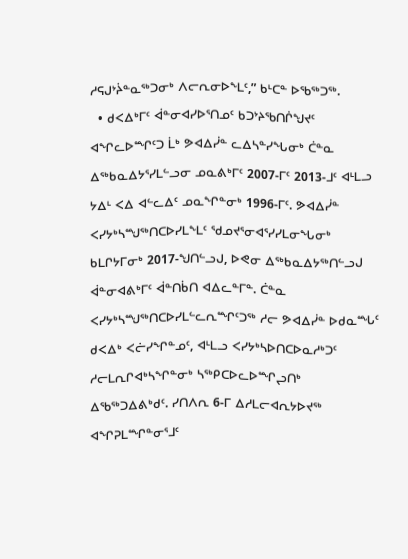ᓱᕋᒍᔾᔩᓐᓇᖅᑐᓂᒃ ᐱᓕᕆᓂᐅᖕᒪᑦ,” ᑲᒻᑕᓐ ᐅᖃᖅᑐᖅ.
  • ᑯᐸᐃᒃᒥᑦ ᐋᓐᓂᐊᓯᐅᕐᑎᓄᑦ ᑲᑐᔾᔨᖃᑎᒌᖑᔪᑦ ᐊᖏᓚᐅᙱᑦᑐ ᒫᒃ ᕗᐊᐃᓰᓐ ᓚᐃᓴᓐᓯᖓᓂᒃ ᑖᓐᓇ ᐃᖅᑲᓇᐃᔭᕐᓯᒪᓪᓗᓂ ᓄᓇᕕᒃᒥᑦ 2007-ᒥᑦ 2013-ᒧᑦ ᐊᒻᒪᓗ ᔭᐃᒻ ᐸᐃ ᐊᓪᓚᐃᑦ ᓄᓇᖏᓐᓂᒃ 1996-ᒥᑦ. ᕗᐊᐃᓰᓐ ᐸᓯᔭᒃᓴᙳᖅᑎᑕᐅᓯᒪᖕᒪᑦ ᖁᓄᔪᕐᓂᐊᕐᓯᓯᒪᓂᖓᓂᒃ ᑲᒪᒋᔭᒥᓂᒃ 2017-ᖑᑎᓪᓗᒍ, ᐅᕙᓂ ᐃᖅᑲᓇᐃᔭᖅᑎᓪᓗᒍ ᐋᓐᓂᐊᕕᒃᒥᑦ ᐋᓐᑎᑳᑎ ᐊᐃᓚᓐᒥᓐ. ᑖᓐᓇ ᐸᓯᔭᒃᓴᙳᖅᑎᑕᐅᓯᒪᓪᓚᕆᙱᑦᑐᖅ ᓱᓕ ᕗᐊᐃᓰᓐ ᐅᑯᓇᙵᑦ ᑯᐸᐃᒃ ᐸᓖᓯᖏᓐᓄᑦ, ᐊᒻᒪᓗ ᐸᓯᔭᒃᓴᐅᑎᑕᐅᓇᓱᒃᑐᑦ ᓱᓕᒪᕆᒋᐊᒃᓴᖏᓐᓂᒃ ᓴᖅᑭᑕᐅᓚᐅᙱᖢᑎᒃ ᐃᖃᖅᑐᐃᕕᒃᑯᑦ. ᓯᑎᐱᕆ 6-ᒥ ᐃᓱᒪᓕᐊᕆᔭᐅᔪᖅ ᐊᖏᕈᒪᙱᓐᓂᕐᒧᑦ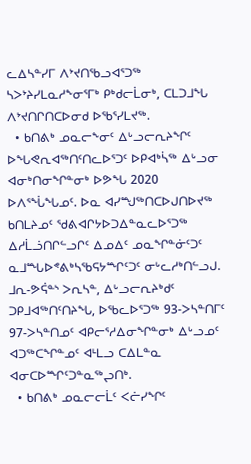ᓚᐃᓴᓐᓯᒥ ᐱᔾᔪᑎᖃᓗᐊᕐᑐᖅ ᓴᐳᔾᔨᓯᒪᓇᓱᖕᓂᕐᒥᒃ ᑭᒃᑯᓕᒫᓂᒃ, ᑕᒪᑐᒧᖓ ᐱᔾᔪᑎᒋᑎᑕᐅᓂᑯ ᐅᖃᕐᓯᒪᔪᖅ.
  • ᑲᑎᕕᒃ ᓄᓇᓕᖕᓂᑦ ᐃᒡᓗᓕᕆᔨᖏᑦ ᐅᖓᕙᕆᐊᖅᑎᑦᑎᓚᐅᕐᑐᑦ ᐅᑭᐊᒃᓵᖅ ᐃᒡᓗᓂ ᐊᓂᒃᑎᓂᖏᓐᓂᒃ ᐅᕗᖓ 2020 ᐅᐱᕐᖔᖓᓄᑦ. ᐅᓇ ᐊᓯᙳᖅᑎᑕᐅᒍᑎᐅᔪᖅ ᑲᑎᒪᔨᓄᑦ ᖁᕕᐊᒋᔭᐅᑐᐃᓐᓇᓚᐅᕐᑐᖅ ᐃᓱᒫᓘᑎᒋᓪᓗᒋᑦ ᐃᓄᐃᑦ ᓄᓇᖏᓐᓃᑦᑐᑦ ᓇᒧᙵᐅᕝᕕᒃᓴᖃᕋᔭᙱᑦᑐᑦ ᓂᒡᓚᓱᒃᑎᓪᓗᒍ. ᒧᕆ-ᕗᕌᓐᔅ ᐳᕆᓴᓐ, ᐃᒡᓗᓕᕆᔨᒃᑯᑦ ᑐᑭᒧᐊᖅᑎᑦᑎᔨᖓ, ᐅᖃᓚᐅᕐᑐᖅ 93-ᐳᓴᓐᑎᒥᑦ 97-ᐳᓴᓐᑎᓄᑦ ᐊᑭᓕᕐᓱᐃᓂᖏᓐᓂᒃ ᐃᒡᓗᓄᑦ ᐊᑐᖅᑕᖏᓐᓄᑦ ᐊᒻᒪᓗ ᑕᐃᒪᓐᓇ ᐊᓂᑕᐅᙱᑦᑐᓐᓇᖅᖢᑎᒃ.
  • ᑲᑎᕕᒃ ᓄᓇᓕᓕᒫᑦ ᐸᓖᓯᖏᑦ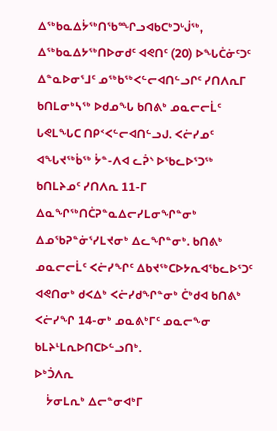ᐃᖅᑲᓇᐃᔮᖅᑎᖃᙱᓗᐊᑲᑕᒃᑐᒡᒎᖅ, ᐃᖅᑲᓇᐃᔭᖅᑎᐅᓂᑯᑦ ᐊᕙᑎᑦ (20) ᐅᖓᑖᓃᑦᑐᑦ ᐃᓐᓇᐅᓂᕐᒧᑦ ᓄᖅᑲᖅᐸᓪᓕᐊᑎᓪᓗᒋᑦ ᓯᑎᐱᕆᒥ ᑲᑎᒪᓂᒃᓴᖅ ᐅᑯᓄᖓ ᑲᑎᕕᒃ ᓄᓇᓕᓕᒫᑦ ᒐᕙᒪᖓᑕ ᑎᑭᑉᐸᓪᓕᐊᑎᓪᓗᒍ. ᐸᓖᓯᓄᑦ ᐊᖓᔪᖅᑳᖅ ᔮᓐ-ᐱᐊ ᓚᕉᔅ ᐅᖃᓚᐅᕐᑐᖅ ᑲᑎᒪᔨᓄᑦ ᓯᑎᐱᕆ 11-ᒥ ᐃᓇᖏᖅᑎᑖᕈᓐᓇᐃᓕᓯᒪᓂᖏᓐᓂᒃ ᐃᓄᖃᕈᓐᓃᕐᓯᒪᔪᓂᒃ ᐃᓚᖏᓐᓂᒃ. ᑲᑎᕕᒃ ᓄᓇᓕᓕᒫᑦ ᐸᓖᓯᖏᑦ ᐃᑲᔪᖅᑕᐅᔭᕆᐊᖃᓚᐅᕐᑐᑦ ᐊᕙᑎᓂᒃ ᑯᐸᐃᒃ ᐸᓖᓯᑯᖏᓐᓂᒃ ᑖᒃᑯᐊ ᑲᑎᕕᒃ ᐸᓖᓯᖏ 14-ᓂᒃ ᓄᓇᕕᒃᒥᑦ ᓄᓇᓕᖕᓂ ᑲᒪᔨᒻᒪᕆᐅᑎᑕᐅᓪᓗᑎᒃ.
ᐅᒃᑑᐱᕆ
    ᔮᓂᒪᕆᒃ ᐃᓕᓐᓂᐊᒃᒥ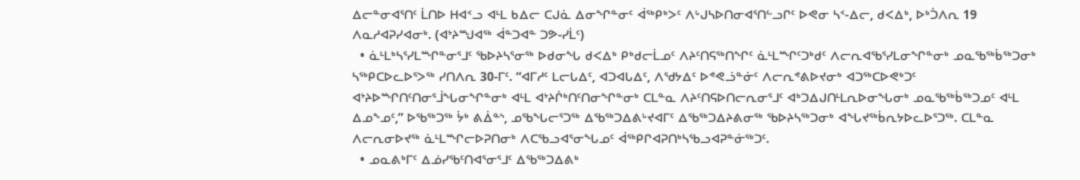ᐃᓕᓐᓂᐊᕐᑎᑦ ᒫᑎᐅ ᕼᐊᑉᓗ ᐊᒻᒪ ᑲᐃᓕ ᑕᒍᓈ ᐃᓂᖏᓐᓂᑦ ᐋᖅᑭᒃᐳᑦ ᐱᒡᒍᓴᐅᑎᓂᐊᕐᑎᓪᓗᒋᑦ ᐅᕙᓂ ᓴᑉ-ᐃᓕ, ᑯᐸᐃᒃ, ᐅᒃᑑᐱᕆ 19 ᐱᓇᓱᐊᕈᓯᐊᓂᒃ. (ᐊᔾᔨᙳᐊᖅ ᐋᓐᑐᐊᓐ ᑐᕗ-ᓯᒫᑦ)
  • ᓈᒻᒪᒃᓴᕐᓯᒪᙱᓐᓂᕐᒧᑦ ᖃᐅᔨᓴᕐᓂᖅ ᐅᑯᓂᖓ ᑯᐸᐃᒃ ᑭᒃᑯᓕᒫᓄᑦ ᐱᔨᑦᑎᕋᖅᑎᖏᑦ ᓈᒻᒪᙱᑦᑐᒃᑯᑦ ᐱᓕᕆᐊᖃᕐᓯᒪᓂᖏᓐᓂᒃ ᓄᓇᖃᖅᑳᖅᑐᓂᒃ ᓴᖅᑭᑕᐅᓚᐅᕐᐳᖅ ᓯᑎᐱᕆ 30-ᒥᑦ. “ᐊᒥᓱᑦ ᒪᓕᒐᐃᑦ, ᐊᑐᐊᒐᐃᑦ, ᐱᖁᔭᐃᑦ ᐅᕝᕙᓘᓐᓃᑦ ᐱᓕᕆᕝᕕᐅᔪᓂᒃ ᐊᑐᖅᑕᐅᕙᒃᑐᑦ ᐊᔾᔨᐅᙱᑎᑦᑎᓂᕐᒨᖓᓂᖏᓐᓂᒃ ᐊᒻᒪ ᐊᔾᔨᒌᒃᑎᑦᑎᓂᖏᓐᓂᒃ ᑕᒪᓐᓇ ᐱᔨᑦᑎᕋᐅᑎᓕᕆᓂᕐᒧᑦ ᐊᒃᑐᐃᒍᑎᒻᒪᕆᐅᓂᖓᓂᒃ ᓄᓇᖃᖅᑳᖅᑐᓄᑦ ᐊᒻᒪ ᐃᓄᖕᓄᑦ,” ᐅᖃᖅᑐᖅ ᔮᒃ ᕕᐄᓐᔅ, ᓄᖃᖓᓕᕐᑐᖅ ᐃᖃᖅᑐᐃᕕᒡᔪᐊᒥᑦ ᐃᖃᖅᑐᐃᔨᕕᓂᖅ ᖃᐅᔨᓴᖅᑐᓂᒃ ᐊᖓᔪᖅᑳᕆᔭᐅᓚᐅᕐᑐᖅ. ᑕᒪᓐᓇ ᐱᓕᕆᓂᐅᔪᖅ ᓈᒻᒪᙱᓕᐅᕈᑎᓂᒃ ᐱᑕᖃᓗᐊᕐᓂᖓᓄᑦ ᐋᖅᑭᒋᐊᕈᑎᒃᓴᖃᓗᐊᕈᓐᓃᖅᑐᑦ.
  • ᓄᓇᕕᒃᒥᑦ ᐃᓅᓯᖃᑦᑎᐊᕐᓂᕐᒧᑦ ᐃᖃᖅᑐᐃᕕᒃ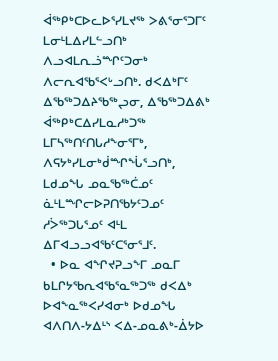ᐋᖅᑭᒃᑕᐅᓚᐅᕐᓯᒪᔪᖅ ᐳᕕᕐᓂᕐᑐᒥᑦ ᒪᓂᒻᒪᐃᓯᒪᓪᓗᑎᒃ ᐱᓗᐊᒪᕆᓘᙱᑦᑐᓂᒃ ᐱᓕᕆᐊᖃᕐᐸᒡᓗᑎᒃ. ᑯᐸᐃᒃᒥᑦ ᐃᖃᖅᑐᐃᔨᖃᖅᖢᓂ, ᐃᖃᖅᑐᐃᕕᒃ ᐋᖅᑭᒃᑕᐃᓯᒪᓇᓱᒃᑐᖅ ᒪᒥᓴᖅᑎᑦᑎᒐᓱᖕᓂᕐᒥᒃ, ᐱᕋᔭᒃᓯᒪᓂᒃᑰᙱᖔᕐᓗᑎᒃ, ᒪᑯᓄᖓ ᓄᓇᖃᖅᑖᓄᑦ ᓈᒻᒪᙱᓕᐅᕈᑎᖃᔭᑦᑐᓄᑦ ᓱᐴᖅᑐᒐᕐᓄᑦ ᐊᒻᒪ ᐃᒥᐊᓗᓗᐊᖃᑦᑕᕐᓂᕐᒧᑦ.
  • ᐅᓇ ᐊᖏᔪᕈᓗᖕᒥ ᓄᓇᒥ ᑲᒪᒋᔭᖃᕆᐊᖃᕐᓇᖅᑐᖅ ᑯᐸᐃᒃ ᐅᐊᖕᓇᖅᐸᓯᐊᓂᒃ ᐅᑯᓄᖓ ᐊᐱᑎᐱ-ᔭᐃᒻᔅ ᐸᐃ-ᓄᓇᕕᒃ-ᐄᔭᐅ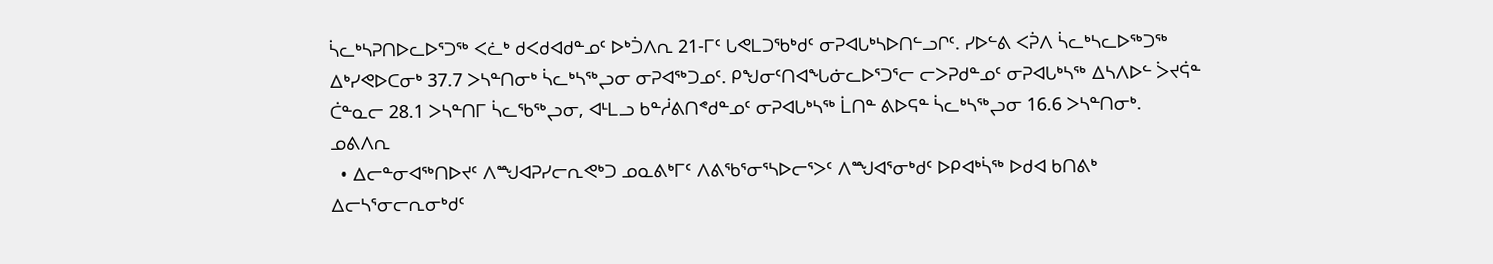ᓵᓚᒃᓴᕈᑎᐅᓚᐅᕐᑐᖅ ᐸᓛᒃ ᑯᐸᑯᐊᑯᓐᓄᑦ ᐅᒃᑑᐱᕆ 21-ᒥᑦ ᒐᕙᒪᑐᖃᒃᑯᑦ ᓂᕈᐊᒐᒃᓴᐅᑎᓪᓗᒋᑦ. ᓯᐅᓪᕕ ᐸᕉᐱ ᓵᓚᒃᓴᓚᐅᖅᑐᖅ ᐃᒃᓯᕙᐅᑕᓂᒃ 37.7 ᐳᓴᓐᑎᓂᒃ ᓵᓚᒃᓴᖅᖢᓂ ᓂᕈᐊᖅᑐᓄᑦ. ᑭᖑᓂᑦᑎᐊᖓᓃᓚᐅᕐᑐᕐᓕ ᓕᐳᕈᑯᓐᓄᑦ ᓂᕈᐊᒐᒃᓴᖅ ᐃᓴᐱᐅᓪ ᐴᔪᕌᓐ ᑖᓐᓇᓕ 28.1 ᐳᓴᓐᑎᒥ ᓵᓚᖃᖅᖢᓂ, ᐊᒻᒪᓗ ᑲᓐᓲᕕᑎᕝᑯᓐᓄᑦ ᓂᕈᐊᒐᒃᓴᖅ ᒫᑎᓐ ᕕᐅᕋᓐ ᓵᓚᒃᓴᖅᖢᓂ 16.6 ᐳᓴᓐᑎᓂᒃ.
ᓄᕕᐱᕆ
  • ᐃᓕᓐᓂᐊᖅᑎᐅᔪᑦ ᐱᙳᐊᕈᓯᓕᕆᕙᒃᑐ ᓄᓇᕕᒃᒥᑦ ᐱᕕᖃᕐᓂᕐᓴᐅᓕᕐᐳᑦ ᐱᙳᐊᕐᓂᒃᑯᑦ ᐅᑭᐊᒃᓵᖅ ᐅᑯᐊ ᑲᑎᕕᒃ ᐃᓕᓴᕐᓂᓕᕆᓂᒃᑯᑦ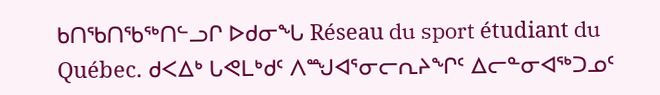ᑲᑎᖃᑎᖃᖅᑎᓪᓗᒋ ᐅᑯᓂᖓ Réseau du sport étudiant du Québec. ᑯᐸᐃᒃ ᒐᕙᒪᒃᑯᑦ ᐱᙳᐊᕐᓂᓕᕆᔨᖏᑦ ᐃᓕᓐᓂᐊᖅᑐᓄᑦ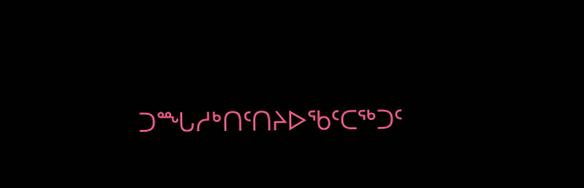ᑐᙵᓱᒃᑎᑦᑎᔨᐅᖃᑦᑕᖅᑐᑦ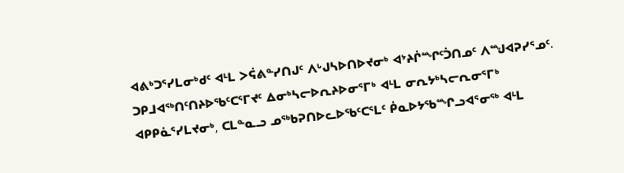ᐊᕕᒃᑐᕐᓯᒪᓂᒃᑯᑦ ᐊᒻᒪ ᐳᕌᕕᓐᓯᑎᒍᑦ ᐱᒡᒍᓴᐅᑎᐅᔪᓂᒃ ᐊᔾᔨᒌᙱᑦᑑᑎᓄᑦ ᐱᙳᐊᕈᓯᕐᓄᑦ. ᑐᑭᒧᐊᖅᑎᑦᑎᔨᐅᖃᑦᑕᕐᒥᔪᑦ ᐃᓂᒃᓴᓕᐅᕆᔨᐅᓂᕐᒥᒃ ᐊᒻᒪ ᓂᕆᔭᒃᓴᓕᕆᓂᕐᒥᒃ ᐊᑭᑭᓈᕐᓯᒪᔪᓂᒃ, ᑕᒪᓐᓇᓗ ᓄᖅᑲᕈᑎᐅᓚᐅᖃᑦᑕᕐᒪᑦ ᑮᓇᐅᔭᖃᙱᓗᐊᕐᓂᖅ ᐊᒻᒪ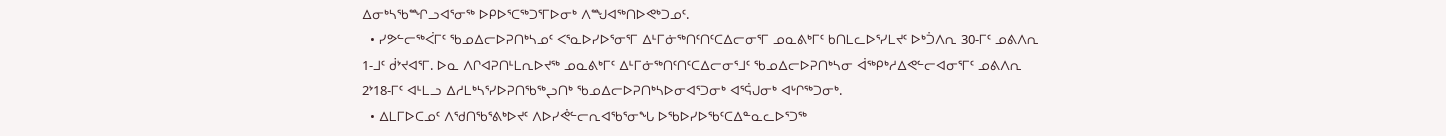ᐃᓂᒃᓴᖃᙱᓗᐊᕐᓂᖅ ᐅᑭᐅᕐᑕᖅᑐᕐᒥᐅᓂᒃ ᐱᙳᐊᖅᑎᐅᕙᒃᑐᓄᑦ.
  • ᓯᕗᓪᓕᖅᐹᒥᑦ ᖃᓄᐃᓕᐅᕈᑎᒃᓴᓄᑦ ᐸᕐᓇᐅᓯᐅᕐᓂᕐᒥ ᐃᒻᒥᓃᖅᑎᑦᑎᑦᑕᐃᓕᓂᕐᒥ ᓄᓇᕕᒃᒥᑦ ᑲᑎᒪᓚᐅᕐᓯᒪᔪᑦ ᐅᒃᑑᐱᕆ 30-ᒥᑦ ᓄᕕᐱᕆ 1-ᒧᑦ ᑰᔾᔪᐊᕐᒥ. ᐅᓇ ᐱᒋᐊᕈᑎᒻᒪᕆᐅᔪᖅ ᓄᓇᕕᒃᒥᑦ ᐃᒻᒥᓃᖅᑎᑦᑎᑦᑕᐃᓕᓂᕐᒧᑦ ᖃᓄᐃᓕᐅᕈᑎᒃᓴᓂ ᐋᖅᑭᒃᓱᐃᕙᓪᓕᐊᓂᕐᒥᑦ ᓄᕕᐱᕆ 2ᔾ18-ᒥᑦ ᐊᒻᒪᓗ ᐃᓱᒪᒃᓴᕐᓯᐅᕈᑎᖃᖅᖢᑎᒃ ᖃᓄᐃᓕᐅᕈᑎᒃᓴᐅᓂᐊᕐᑐᓂᒃ ᐊᕐᕌᒍᓂᒃ ᐊᒡᒋᖅᑐᓂᒃ.
  • ᐃᒪᒥᐅᑕᓄᑦ ᐱᖁᑎᖃᕐᕕᒃᐅᔪᑦ ᐱᐅᓯᕚᓪᓕᕆᐊᖃᕐᓂᖓ ᐅᖃᐅᓯᐅᖃᑦᑕᐃᓐᓇᓚᐅᕐᑐᖅ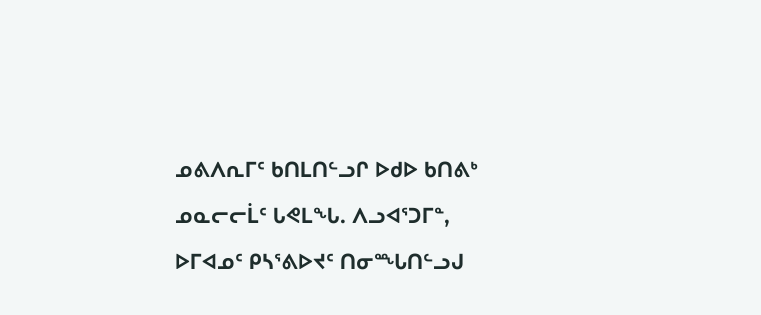ᓄᕕᐱᕆᒥᑦ ᑲᑎᒪᑎᓪᓗᒋ ᐅᑯᐅ ᑲᑎᕕᒃ ᓄᓇᓕᓕᒫᑦ ᒐᕙᒪᖓ. ᐱᓗᐊᕐᑐᒥᓐ, ᐅᒥᐊᓄᑦ ᑭᓴᕐᕕᐅᔪᑦ ᑎᓂᙵᑎᓪᓗᒍ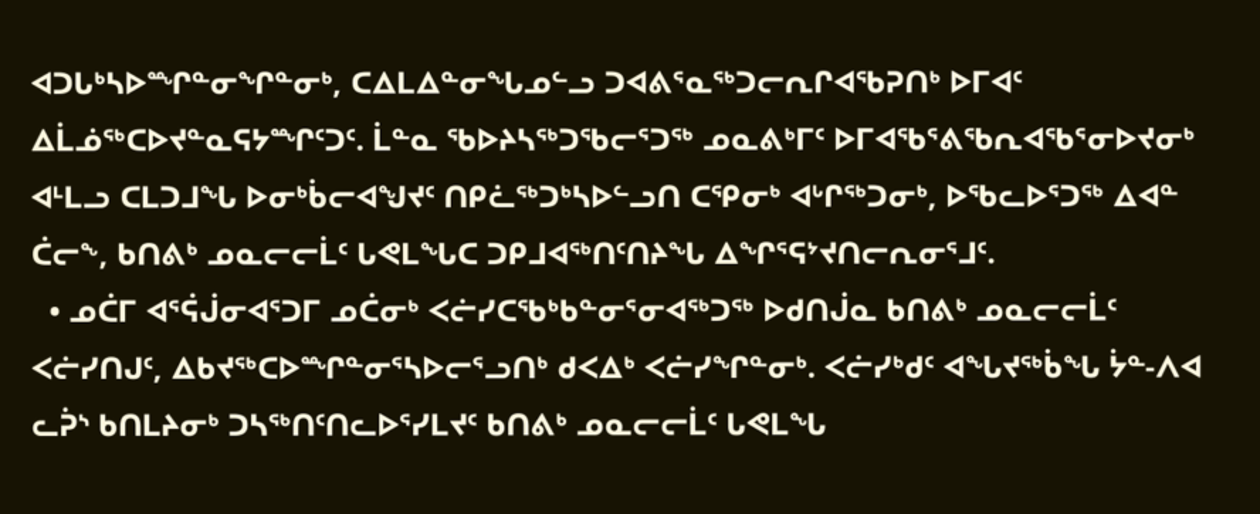ᐊᑐᒐᒃᓴᐅᙱᓐᓂᖏᓐᓂᒃ, ᑕᐃᒪᐃᓐᓂᖓᓄᓪᓗ ᑐᐊᕕᕐᓇᖅᑐᓕᕆᒋᐊᖃᕈᑎᒃ ᐅᒥᐊᑦ ᐃᒫᓅᖅᑕᐅᔪᓐᓇᕋᔭᙱᑦᑐᑦ. ᒫᓐᓇ ᖃᐅᔨᓴᖅᑐᖃᓕᕐᑐᖅ ᓄᓇᕕᒃᒥᑦ ᐅᒥᐊᖃᕐᕕᖃᕆᐊᖃᕐᓂᐅᔪᓂᒃ ᐊᒻᒪᓗ ᑕᒪᑐᒧᖓ ᐅᓂᒃᑳᓕᐊᖑᔪᑦ ᑎᑭᓛᖅᑐᒃᓴᐅᓪᓗᑎ ᑕᕿᓂᒃ ᐊᒡᒋᖅᑐᓂᒃ, ᐅᖃᓚᐅᕐᑐᖅ ᐃᐊᓐ ᑖᓕᖕ, ᑲᑎᕕᒃ ᓄᓇᓕᓕᒫᑦ ᒐᕙᒪᖓᑕ ᑐᑭᒧᐊᖅᑎᑦᑎᔨᖓ ᐃᖏᕐᕋᔾᔪᑎᓕᕆᓂᕐᒧᑦ.
  • ᓄᑖᒥ ᐊᕐᕌᒎᓂᐊᕐᑐᒥ ᓄᑖᓂᒃ ᐸᓖᓯᑕᖃᒃᑲᓐᓂᕐᓂᐊᖅᑐᖅ ᐅᑯᑎᒎᓇ ᑲᑎᕕᒃ ᓄᓇᓕᓕᒫᑦ ᐸᓖᓯᑎᒍᑦ, ᐃᑲᔪᖅᑕᐅᙱᓐᓂᕐᓴᐅᓕᕐᓗᑎᒃ ᑯᐸᐃᒃ ᐸᓖᓯᖏᓐᓂᒃ. ᐸᓖᓯᒃᑯᑦ ᐊᖓᔪᖅᑳᖓ ᔮᓐ-ᐱᐊ ᓚᕉᔅ ᑲᑎᒪᔨᓂᒃ ᑐᓴᖅᑎᑦᑎᓚᐅᕐᓯᒪᔪᑦ ᑲᑎᕕᒃ ᓄᓇᓕᓕᒫᑦ ᒐᕙᒪᖓ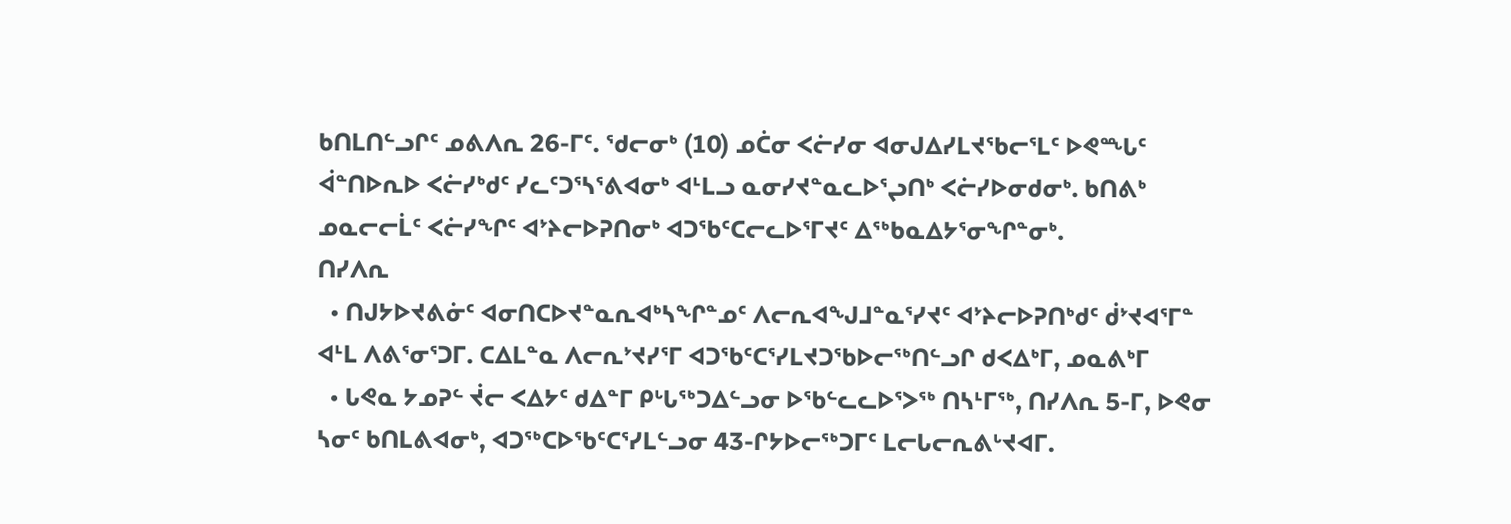ᑲᑎᒪᑎᓪᓗᒋᑦ ᓄᕕᐱᕆ 26-ᒥᑦ. ᖁᓕᓂᒃ (10) ᓄᑖᓂ ᐸᓖᓯᓂ ᐊᓂᒍᐃᓯᒪᔪᖃᓕᕐᒪᑦ ᐅᕙᙵᑦ ᐋᓐᑎᐅᕆᐅ ᐸᓖᓯᒃᑯᑦ ᓯᓚᑦᑐᕐᓴᕐᕕᐊᓂᒃ ᐊᒻᒪᓗ ᓇᓂᓯᔪᓐᓇᓚᐅᕐᖢᑎᒃ ᐸᓖᓯᐅᓂᑯᓂᒃ. ᑲᑎᕕᒃ ᓄᓇᓕᓕᒫᑦ ᐸᓖᓯᖏᑦ ᐊᔾᔨᓕᐅᕈᑎᓂᒃ ᐊᑐᖃᑦᑕᓕᓚᐅᕐᒥᔪᑦ ᐃᖅᑲᓇᐃᔭᕐᓂᖏᓐᓂᒃ.
ᑎᓯᐱᕆ
  • ᑎᒍᔭᐅᔪᕕᓃᑦ ᐊᓂᑎᑕᐅᔪᓐᓇᕆᐊᒃᓴᖏᓐᓄᑦ ᐱᓕᕆᐊᖑᒧᓐᓇᕐᓯᔪᑦ ᐊᔾᔨᓕᐅᕈᑎᒃᑯᑦ ᑰᔾᔪᐊᕐᒥᓐ ᐊᒻᒪ ᐱᕕᕐᓂᕐᑐᒥ. ᑕᐃᒪᓐᓇ ᐱᓕᕆᔾᔪᓯᕐᒥ ᐊᑐᖃᑦᑕᕐᓯᒪᔪᑐᖃᐅᓕᖅᑎᓪᓗᒋ ᑯᐸᐃᒃᒥ, ᓄᓇᕕᒃᒥ
  • ᒐᕙᓇ ᔭᓄᕈᓪ ᔫᓕ ᐸᐃᔭᑦ ᑯᐃᓐᒥ ᑭᒡᒐᖅᑐᐃᓪᓗᓂ ᐅᖃᓪᓚᓚᐅᕐᐳᖅ ᑎᓴᒻᒥᖅ, ᑎᓯᐱᕆ 5-ᒥ, ᐅᕙᓂ ᓴᓂᑦ ᑲᑎᒪᕕᐊᓂᒃ, ᐊᑐᖅᑕᐅᖃᑦᑕᕐᓯᒪᓪᓗᓂ 43-ᒋᔭᐅᓕᖅᑐᒥᑦ ᒪᓕᒐᓕᕆᕕᒡᔪᐊᒥ.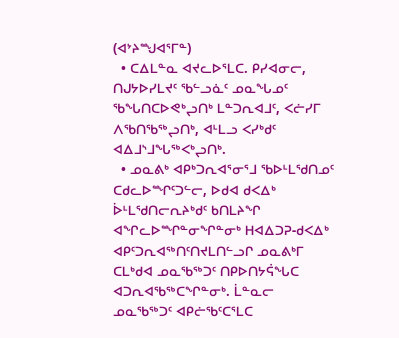(ᐊᔾᔨᙳᐊᕐᒥᓐ)
  • ᑕᐃᒪᓐᓇ ᐊᔪᓚᐅᕐᒪᑕ. ᑭᓯᐊᓂᓕ, ᑎᒍᔭᐅᓯᒪᔪᑦ ᖃᓪᓗᓈᑦ ᓄᓇᖓᓄᑦ ᖃᖓᑎᑕᐅᕙᒃᖢᑎᒃ ᒪᓐᑐᕆᐊᒧᑦ, ᐸᓖᓯᒥ ᐱᖃᑎᖃᖅᖢᑎᒃ, ᐊᒻᒪᓗ ᐸᓯᒃᑯᑦ ᐊᐃᒧᔅᒧᖓᖅᐸᒃᖢᑎᒃ.
  • ᓄᓇᕕᒃ ᐊᑭᒃᑐᕆᐊᕐᓂᕐᒧ ᖃᐅᒻᒪᖁᑎᓄᑦ ᑕᑯᓚᐅᙱᑦᑐᓪᓕ, ᐅᑯᐊ ᑯᐸᐃᒃ ᐆᒻᒪᖁᑎᓕᕆᔨᒃᑯᑦ ᑲᑎᒪᔨᖏ ᐊᖏᓚᐅᙱᓐᓂᖏᓐᓂᒃ ᕼᐊᐃᑐᕈ-ᑯᐸᐃᒃ ᐊᑭᑦᑐᕆᐊᖅᑎᑦᑎᔪᒪᑎᓪᓗᒋ ᓄᓇᕕᒃᒥ ᑕᒪᒃᑯᐊ ᓄᓇᖃᖅᑐᑦ ᑎᑭᐅᑎᔭᕌᖓᑕ ᐊᑐᕆᐊᖃᖅᑕᖏᓐᓂᒃ. ᒫᓐᓇᓕ ᓄᓇᖃᖅᑐᑦ ᐊᑭᓖᖃᑦᑕᕐᒪᑕ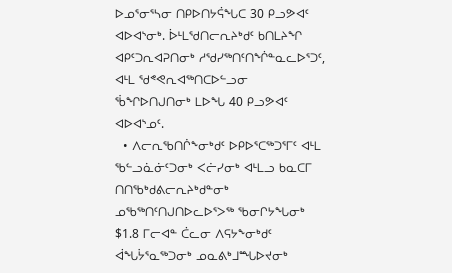ᐅᓄᕐᓂᕐᓴᓂ ᑎᑭᐅᑎᔭᕌᖓᑕ 30 ᑭᓗᕗᐊᑦ ᐊᐅᐊᔅᓂᒃ. ᐆᒻᒪᖁᑎᓕᕆᔨᒃᑯᑦ ᑲᑎᒪᔨᖏ ᐊᑭᑦᑐᕆᐊᕈᑎᓂᒃ ᓱᖁᓯᖅᑎᑦᑎᖐᓐᓇᓚᐅᕐᑐᑦ, ᐊᒻᒪ ᖁᕝᕙᕆᐊᖅᑎᑕᐅᓪᓗᓂ ᖄᖏᐅᑎᒍᑎᓂᒃ ᒪᐅᖓ 40 ᑭᓗᕗᐊᑦ ᐊᐅᐊᔅᓄᑦ.
  • ᐱᓕᕆᖃᑎᒌᖕᓂᒃᑯᑦ ᐅᑭᐅᕐᑕᖅᑐᕐᒥᑦ ᐊᒻᒪ ᖃᓪᓗᓈᓃᑦᑐᓂᒃ ᐸᓖᓯᓂᒃ ᐊᒻᒪᓗ ᑲᓇᑕᒥ ᑎᑎᖃᒃᑯᕕᓕᕆᔨᒃᑯᓐᓂᒃ ᓄᖃᖅᑎᑦᑎᒍᑎᐅᓚᐅᕐᐳᖅ ᖃᓂᒋᔭᖓᓂᒃ $1.8 ᒥᓕᐊᓐ ᑖᓚᓂ ᐱᕋᔭᖕᓂᒃᑯᑦ ᐋᖓᔮᕐᓇᖅᑐᓂᒃ ᓄᓇᕕᒃᒧᙵᐅᔪᓂᒃ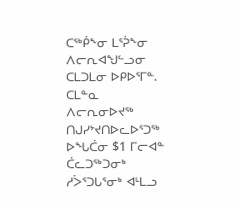ᑕᖅᑮᖕᓂ ᒪᕐᕉᖕᓂ ᐱᓕᕆᐊᖑᓪᓗᓂ ᑕᒪᑐᒪᓂ ᐅᑭᐅᕐᒥᓐ. ᑕᒪᓐᓇ ᐱᓕᕆᓂᐅᔪᖅ ᑎᒍᓯᔾᔪᑎᐅᓚᐅᕐᑐᖅ ᐅᖓᑖᓂ $1 ᒥᓕᐊᓐ ᑖᓚᑐᖅᑐᓂᒃ ᓱᐴᕐᑐᒐᕐᓂᒃ ᐊᒻᒪᓗ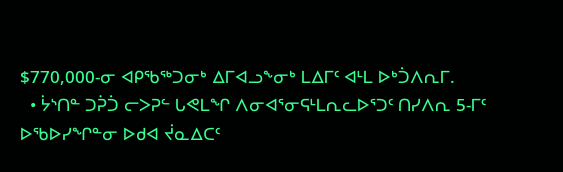$770,000-ᓂ ᐊᑭᖃᖅᑐᓂᒃ ᐃᒥᐊᓗᖕᓂᒃ ᒪᐃᒥᑦ ᐊᒻᒪ ᐅᒃᑑᐱᕆᒥ.
  • ᔮᔅᑎᓐ ᑐᕉᑑ ᓕᐳᕈᓪ ᒐᕙᒪᖏ ᐱᓂᐊᕐᓂᕋᒻᒪᕆᓚᐅᕐᑐᑦ ᑎᓯᐱᕆ 5-ᒥᑦ ᐅᖃᐅᓯᖏᓐᓂ ᐅᑯᐊ ᔫᓇᐃᑕᑦ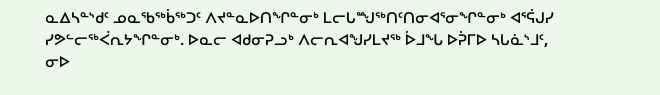ᓇᐃᓴᓐᔅᑯᑦ ᓄᓇᖃᖅᑳᖅᑐᑦ ᐱᔪᓐᓇᐅᑎᖏᓐᓂᒃ ᒪᓕᒐᙳᖅᑎᑦᑎᓂᐊᕐᓂᖏᓐᓂᒃ ᐊᕐᕌᒍᓯ ᓯᕗᓪᓕᖅᐹᕆᔭᖏᓐᓂᒃ. ᐅᓇᓕ ᐊᑯᓂᕈᓗᒃ ᐱᓕᕆᐊᖑᓯᒪᔪᖅ ᐆᒧᖓ ᐅᕉᒥᐅ ᓴᒐᓈᔅᒧᑦ, ᓂᐅ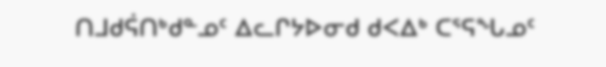ᑎᒧᑯᕌᑎᒃᑯᓐᓄᑦ ᐃᓚᒋᔭᐅᓂᑯ ᑯᐸᐃᒃ ᑕᕐᕋᖓᓄᑦ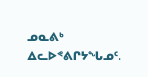ᓄᓇᕕᒃ ᐃᓚᐅᕝᕕᒋᔭᖓᓄᑦ.